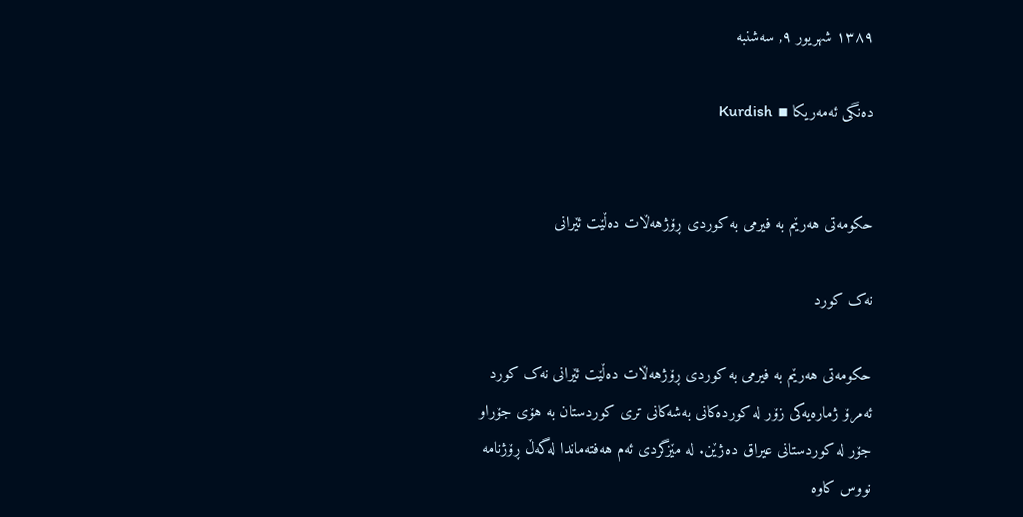۱۳۸۹ شهریور ۹, سه‌شنبه

ده‌نگی ئه‌مه‌ریکا ▪ Kurdish


حکومه‌تی هه‌رێم به‌ فیرمی به‌ کوردی ڕۆژهه‌ڵات ده‌ڵێت ئێرانی

نه‌ک کورد

حکومه‌تی هه‌رێم به‌ فیرمی به‌ کوردی ڕۆژهه‌ڵات ده‌ڵێت ئێرانی نه‌ک کورد
ئه‌مرۆ ژماره‌یه‌کی زۆر له‌ کورده‌کانی به‌شه‌کانی تری کوردستان به‌ هۆی جۆراو جۆر له‌ کوردستانی عیراق ده‌ژێن. له‌ مێزگردی ئه‌م هه‌فته‌ماندا له‌گه‌ڵ ڕۆژنامه‌ نووس کاوه‌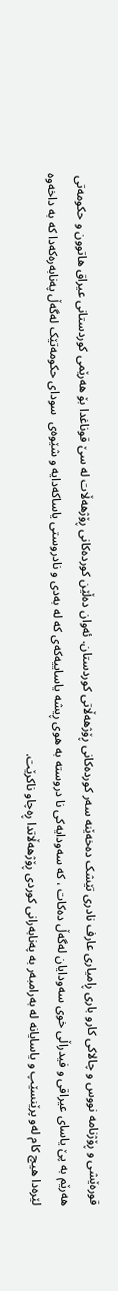قوره‌ێشی و ڕۆژنامه‌ نووس و چالاکی کارو باری ڕامیاری عارف نادری تێشک ده‌خه‌ێنه‌ سه‌ر کورده‌کانی ڕۆژهه‌ڵاتی کوردستان. ئه‌وان ده‌ڵێن کورده‌کانی ڕۆژهه‌ڵات له‌ سێ قوناغدا بۆ هه‌رێمی کوردستانی عیراق هاتوون و حکومه‌تی هه‌رێم به‌ پێ یاسای عیراقی و فیدراڵی خوی سه‌ودایان له‌گه‌ڵ ده‌کات ، که‌ سه‌ودایه‌کی نا دروسته‌ به‌ هوی ڕیشه‌ یاساییه‌که‌ی که‌ له‌ به‌دی و نادروستی یاساکه‌دایه‌ و‌ شێوه‌ی  سودای حکومه‌تێک له‌گه‌ڵ په‌نابه‌ره‌که‌دا که‌ به‌ داخه‌وه‌ لێره‌دا ‌هیچ کام له‌و پرێنسێپ و یاسایانه‌ له‌ به‌رامبه‌ر به‌ په‌نابه‌رانی کوردی ڕۆژهه‌ڵاتدا ڕه‌چاو ناکرێت.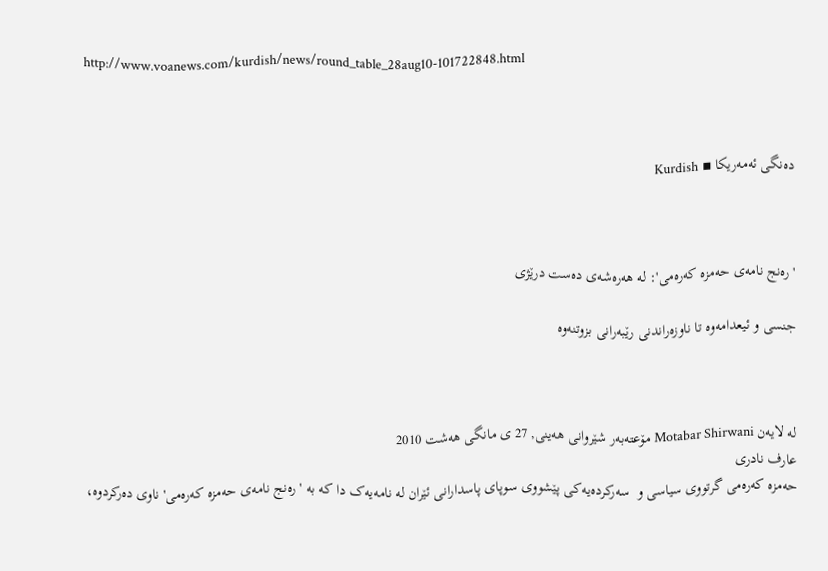http://www.voanews.com/kurdish/news/round_table_28aug10-101722848.html



ده‌نگی ئه‌مه‌ریکا ▪ Kurdish



'ره‌نج نامه‌ی حه‌مزه که‌ره‌می': له‌ هه‌ره‌شه‌ی ده‌ست درێژی

جنسی و ئیعدامه‌وه‌ تا ناوزه‌راندنی رێبه‌رانی بزوتنه‌وه‌



له‌ لایه‌ن Motabar Shirwani مۆعته‌به‌ر شێروانی هه‌ینی, 27 ی مانگی هه‌شت 2010
عارف نادری
حه‌مزه‌ که‌ره‌می گرتووی سیاسی و  سه‌رکرده‌یه‌کی پێشووی سوپای پاسدارانی ئێران له‌ نامه‌یه‌ک دا که‌ به‌ 'ره‌نج نامه‌ی حه‌مزه که‌ره‌می' ناوی ده‌رکردوه‌،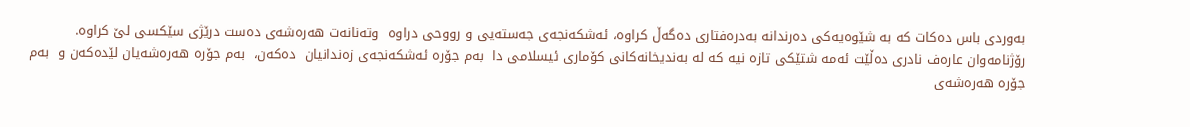به‌وردی باس ده‌کات که‌ به‌ شێوه‌یه‌کی ده‌ر‌ندانه به‌دره‌فتاری ده‌گه‌ڵ کراوه‌، ئه‌شکه‌نجه‌ی جه‌سته‌یی و رووحی دراوه‌  وته‌نانه‌ت هه‌ره‌شه‌ی ده‌ست درێژی ‌سێکسی لێ کراوه‌.
رۆژنامه‌وان عاره‌ف نادری ده‌ڵێت ئه‌مه‌ شتێکی تازه‌ نیه‌ که‌ له‌ به‌ندیخانه‌کانی کۆماری ئیسلامی دا  به‌م جۆره‌ ئه‌شکه‌نجه‌ی زه‌ندانیان  ده‌که‌ن،  به‌م جۆره‌ هه‌ره‌شه‌یان لێده‌که‌ن و  به‌م جۆره‌ هه‌ره‌شه‌ی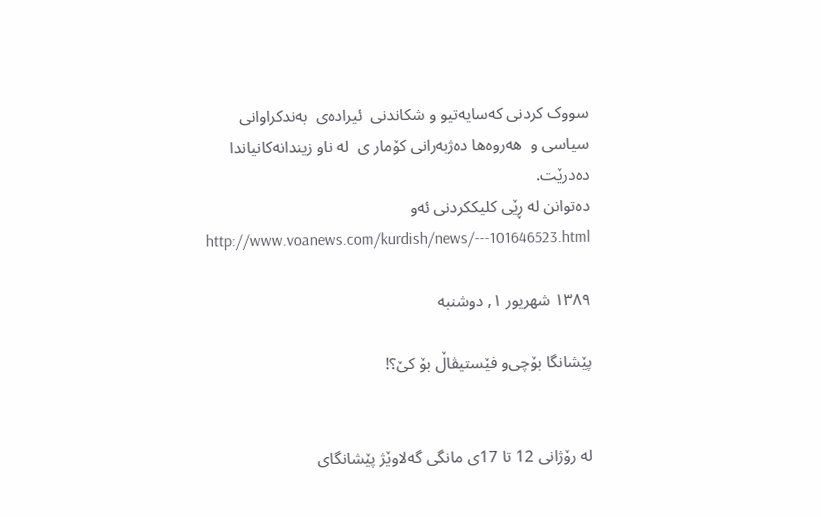سووک کردنی که‌سایه‌تیو و شکاندنی  ئیراده‌ی  به‌ندکراوانی سیاسی و  هه‌روه‌ها ده‌ژبه‌رانی کۆمار ی  له‌ ناو زیندانه‌کانیاندا ده‌درێت.
ده‌توانن له‌ ڕێی کلیککردنی ئه‌و
http://www.voanews.com/kurdish/news/---101646523.html

۱۳۸۹ شهریور ۱, دوشنبه

پێشانگا بۆچی‌‌و فێستیڤاڵ بۆ كێ‌؟!


له‌ رۆژانی‌ 12 تا 17ی‌ مانگی‌ گه‌لاوێژ پێشانگای‌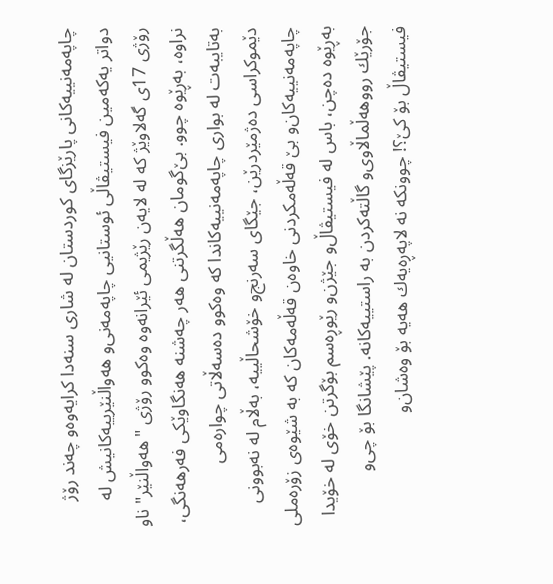چاپه‌مه‌نییه‌كانی‌ پارێزگای‌ كوردستان له‌ شاری‌ سنه‌دا كرایه‌وه‌‌و چه‌ند رۆژ دواتر یه‌كه‌مین فیستیڤاڵی‌ ئوستانیی‌ چاپه‌مه‌نی‌‌و هه‌واڵنێرییه‌كانیش له‌ رۆژی‌ 17ی‌ گه‌لاوێژ كه‌ له‌ لایه‌ن رێژیمی‌ ئێرانه‌وه‌ وه‌كوو رۆژی‌ "هه‌واڵنێر" ناو نراوه‌، به‌ڕێوه‌ چوو. بێ‌‌گومان هه‌ڵگرتنی‌ هه‌ر چه‌شنه‌ هه‌نگاوێكی‌ فه‌رهه‌نگی‌، به‌تایبه‌ت له‌ بواری‌ چاپه‌مه‌نییه‌كاندا كه‌ وه‌كوو ده‌سه‌ڵاتی‌ چواره‌می‌ دێموكراسی‌ ده‌ژمێردرێن، جێگای‌ سه‌رنج‌و خۆشحاڵییه‌، به‌ڵام له‌ نه‌بوونی‌ چاپه‌مه‌نییه‌كان‌و بێ‌ قه‌ڵه‌مكردنی‌ خاوه‌ن قه‌ڵه‌مه‌كان كه‌ به‌ شێوه‌ی‌ زۆره‌ملی‌ به‌ڕێوه‌ ده‌چن، باس له‌ فیستیڤاڵ‌و جێژن‌و رێوڕه‌سم بۆگرتن خۆی‌ له‌ خۆیدا جۆرێك رووهه‌ڵماڵاوی‌‌و گاڵته‌كردن به‌ راستییه‌كانه‌. پێشانگا بۆ چی‌‌و فیستیڤاڵ بۆ كێ‌؟! چوونكه‌ نه‌ لاپه‌ڕه‌یه‌ك هه‌یه‌ بۆ وه‌شان‌و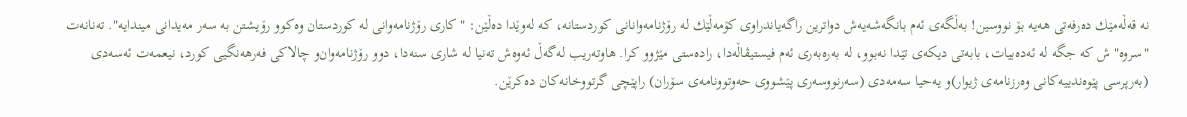نه‌ قه‌ڵه‌مێك ده‌رفه‌تی‌ هه‌یه‌ بۆ نووسین! به‌ڵگه‌ی‌ ئه‌م بانگه‌شه‌یه‌ش دواترین راگه‌یاندراوی‌ كۆمه‌ڵێك له‌ رۆژنامه‌وانانی‌ كوردستانه‌، كه‌ له‌وێدا ده‌ڵێن: "كاری‌ رۆژنامه‌وانی‌ له‌ كوردستان وه‌كوو رۆیشتن به‌ سه‌ر مه‌یدانی‌ میندایه‌". ته‌نانه‌ت "سروه‌"ش كه‌ جگه‌ له‌ ئه‌ده‌بیات، بابه‌تی‌ دیكه‌ی‌ تێدا نه‌بوو، له‌ به‌ره‌به‌ری‌ ئه‌م فیستیڤاڵه‌دا، راده‌ستی‌ مێژوو كرا. هاوته‌ریب له‌گه‌ڵ ئه‌وه‌ش ته‌نیا له‌ شاری‌ سنه‌دا، دوو رۆژنامه‌وان‌و چالاكی‌ فه‌رهه‌نگیی‌ كورد، نیعمه‌ت ئه‌سه‌دی‌ (به‌رپرسی‌ پێوه‌ندییه‌كانی‌ وه‌رزنامه‌ی‌ ژیوار)و یه‌حیا سه‌مه‌دی‌ (سه‌رنووسه‌ری‌ پێشووی‌ حه‌وتوونامه‌ی‌ سۆران) راپێچی‌ گرتووخانه‌كان ده‌كرێن.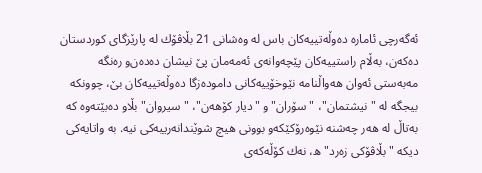ئه‌گه‌رچی‌ ئاماره‌ ده‌وڵه‌تییه‌كان باس له‌ وه‌شانی‌ 21 بڵاڤۆك له‌ پارێزگای‌ كوردستان ده‌كه‌ن، به‌ڵام راستییه‌كان پێچه‌وانه‌ی‌ ئه‌مه‌مان پێ‌ نیشان ده‌ده‌ن‌و ره‌نگه‌ مه‌به‌ستی‌ ئه‌وان هه‌واڵنامه‌ نێوخۆییه‌كانی‌ داموده‌زگا ده‌وڵه‌تییه‌كان بێ‌، چوونكه‌ بیجگه‌ له‌ "نیشتمان"، "سۆران"و "دیار كۆهه‌ن"، "سیروان" بڵاو ده‌بێته‌وه‌ كه‌ به‌تاڵ له‌ هه‌ر چه‌شنه‌ نێوه‌رۆكێكه‌‌و بوونی‌ هیچ شوێندانه‌رییه‌كی‌ نیه‌. به‌ واتایه‌كی‌ دیكه‌ "بڵاڤۆكی‌ زه‌رد"ه‌، نه‌ك كۆڵه‌كه‌ی‌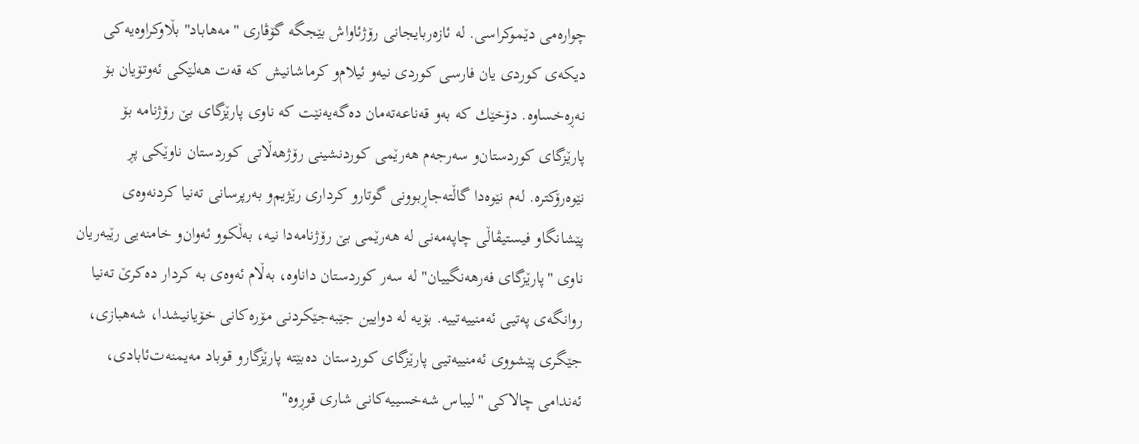چواره‌می‌ دێموكراسی‌. له‌ ئازه‌ربایجانی‌ رۆژئاواش بێجگه‌ گۆڤاری‌ "مه‌هاباد" بڵاوكراوه‌یه‌كی‌ دیكه‌ی‌ كوردی‌ یان فارسی‌ كوردی‌ نیه‌‌و ئیلام‌و كرماشانیش كه‌ قه‌ت هه‌لێكی‌ ئه‌وتۆیان بۆ نه‌ڕه‌خساوه‌. دۆخێك كه‌ به‌و قه‌ناعه‌ته‌مان ده‌گه‌یه‌نێت كه‌ ناوی‌ پارێزگای‌ بێ‌ رۆژنامه‌ بۆ پارێزگای‌ كوردستان‌و سه‌رجه‌م هه‌رێمی‌ كوردنشینی‌ رۆژهه‌ڵاتی‌ كوردستان ناوێكی‌ پڕ نێوه‌رۆكتره‌. له‌م نێوه‌دا گاڵته‌جاڕبوونی‌ گوتار‌و كرداری‌ رێژیم‌و به‌رپرسانی‌ ته‌نیا كردنه‌وه‌ی‌ پێشانگا‌و فیستیڤاڵی‌ چاپه‌مه‌نی‌ له‌ هه‌رێمی‌ بێ‌ رۆژنامه‌دا نیه‌، به‌ڵكوو ئه‌وان‌و خامنه‌یی‌ رێبه‌ریان ناوی‌ "پارێزگای‌ فه‌رهه‌نگییان" له‌ سه‌ر كوردستان داناوه‌، به‌ڵام ئه‌وه‌ی‌ به‌ كردار ده‌كرێ‌ ته‌نیا روانگه‌ی‌ په‌تیی‌ ئه‌منییه‌تییه‌. بۆیه‌ له‌ دوایین جێبه‌جێكردنی‌ مۆره‌كانی‌ خۆیانیشدا، شه‌هبازی‌، جێگری‌ پێشووی‌ ئه‌منییه‌تیی‌ پارێزگای‌ كوردستان ده‌بێته‌ پارێزگار‌و قوباد مه‌یمنه‌ت‌ئابادی‌، ئه‌ندامی‌ چالاكی‌ "لیباس شه‌خسییه‌كانی‌ شاری‌ قوڕوه‌"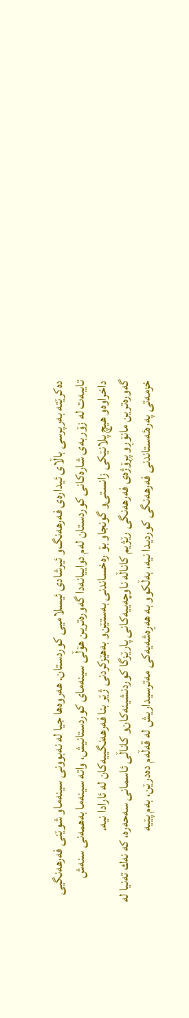ده‌كرێته‌ به‌رپرسی‌ باڵای‌ ئیداره‌ی‌ فه‌رهه‌نگ‌و ئیرشادی‌ ئیسلامیی‌ كوردستان. هه‌روه‌ها جیا له‌ نه‌بوونی‌ سینه‌ما‌و شوێنی‌ فه‌رهه‌نگیی‌ تایبه‌ت له‌ زۆربه‌ی‌ شاره‌كانی‌ كوردستان له‌م دواییانه‌دا گه‌وره‌ترین هۆڵی‌ سینه‌مای‌ كوردستانیش، واته‌ سینه‌ما به‌همه‌نی‌ سنه‌ش داخراوه‌‌و هیچ پلانێكی‌ زانستی‌‌و گونجاو بۆ ره‌خساندنی‌ به‌ستێن‌و به‌هێزكردنی‌ ژێر بنا فه‌رهه‌نگییه‌كان له‌ ئارادا نیه‌.
گه‌وره‌ترین مانۆڕ‌و پڕۆژه‌ی‌ فه‌رهه‌نگی‌ رێژیم كاناڵه‌ ناوچه‌ییه‌كانی‌ پارێزگا كوردنشینه‌كان‌و كاناڵی‌ ئاسمانی‌ سه‌حه‌ره‌، كه‌ نه‌ك ته‌نیا له‌ خزمه‌تی‌ په‌ره‌ئه‌ستاندنی‌ فه‌رهه‌نگی‌ كوردیدا نیه‌، به‌ڵكوو به‌ هه‌ڕه‌شه‌یه‌كی‌ مه‌ترسیداریش له‌ قه‌ڵه‌م ده‌درێن، به‌م پێیه‌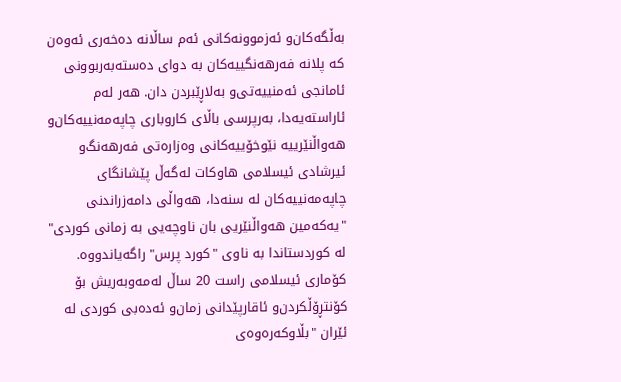به‌ڵگه‌كان‌و ئه‌زموونه‌كانی‌ ئه‌م ساڵانه‌ ده‌خه‌ری‌ ئه‌وه‌ن كه‌ پلانه‌ فه‌رهه‌نگییه‌كان به‌ دوای‌ ده‌سته‌به‌ربوونی‌ ئامانجی‌ ئه‌منییه‌تی‌‌و به‌لاڕێبردن دان. هه‌ر له‌م ئاراسته‌یه‌دا، به‌رپرسی‌ باڵای‌ كاروباری‌ چاپه‌مه‌نییه‌كان‌و هه‌واڵنێرییه‌ نێوخۆییه‌كانی‌ وه‌زاره‌تی‌ فه‌رهه‌نگ‌و ئیرشادی‌ ئیسلامی‌ هاوكات له‌گه‌ڵ پێشانگای‌ چاپه‌مه‌نییه‌كان له‌ سنه‌دا، هه‌واڵی‌ دامه‌زراندنی‌ "یه‌كه‌مین هه‌واڵنێریی‌ بان ناوچه‌یی‌ به‌ زمانی‌ كوردی‌" له‌ كوردستاندا به‌ ناوی‌ "كورد پرس" راگه‌یاندووه‌.
كۆماری‌ ئیسلامی‌ راست 20 ساڵ له‌مه‌وبه‌ریش بۆ كۆنتڕۆڵكردن‌و ئاقارپێدانی‌ زمان‌و ئه‌ده‌بی‌ كوردی‌ له‌ ئێران "بڵاوكه‌ره‌وه‌ی‌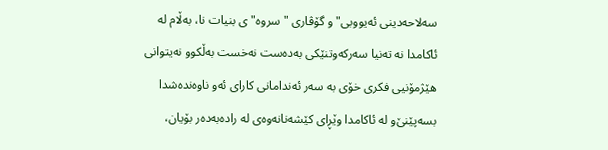سه‌لاحه‌دینی‌ ئه‌یووبی‌"و گۆڤاری‌ "سروه‌"ی‌ بنیات نا، به‌ڵام له‌ ئاكامدا نه‌ ته‌نیا سه‌ركه‌وتنێكی‌ به‌ده‌ست نه‌خست به‌ڵكوو نه‌یتوانی‌ هێژمۆنیی‌ فكری‌ خۆی‌ به‌ سه‌ر ئه‌ندامانی‌ كارای‌ ئه‌و ناوه‌نده‌شدا بسه‌پێنێ‌‌و له‌ ئاكامدا وێڕای‌ كێشه‌نانه‌وه‌ی‌ له‌ راده‌به‌ده‌ر بۆیان،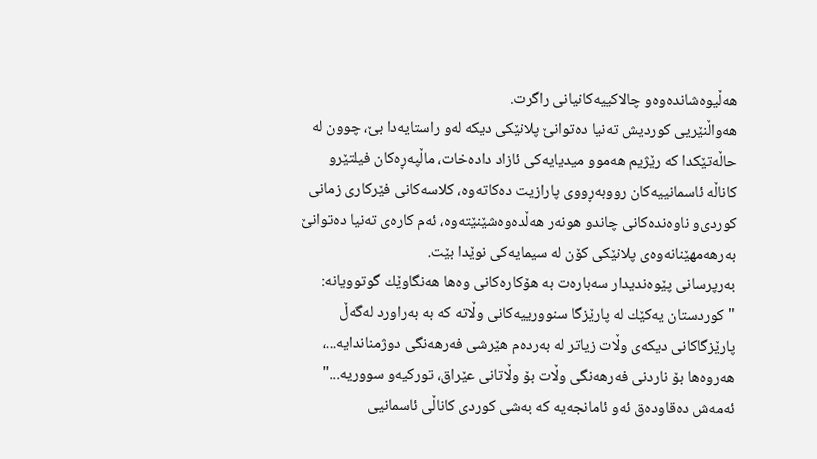هه‌ڵیوه‌شانده‌وه‌‌و چالاكییه‌كانیانی‌ راگرت.
هه‌واڵنێریی‌ كوردیش ته‌نیا ده‌توانێ‌ پلانێكی‌ دیكه‌ له‌و راستایه‌دا بێ‌، چوون له‌ حاڵه‌تێكدا كه‌ رێژیم هه‌موو میدیایه‌كی‌ ئازاد داده‌خات، ماڵپه‌ڕه‌كان فیلتێر‌و كاناڵه‌ ئاسمانییه‌كان رووبه‌ڕووی‌ پارازیت ده‌كاته‌وه‌، كلاسه‌كانی‌ فێركاری‌ زمانی‌ كوردی‌‌و ناوه‌نده‌كانی‌ چاند‌و هونه‌ر هه‌ڵده‌وه‌شێنێته‌وه‌، ئه‌م كاره‌ی‌ ته‌نیا ده‌توانێ‌ به‌رهه‌مهێنانه‌وه‌ی‌ پلانێكی‌ كۆن له‌ سیمایه‌كی‌ نوێدا بێت.
به‌رپرسانی‌ پێوه‌ندیدار سه‌باره‌ت به‌ هۆكاره‌كانی‌ وه‌ها هه‌نگاوێك گوتوویانه‌: "كوردستان یه‌كێك له‌ پارێزگا سنوورییه‌كانی‌ وڵاته‌ كه‌ به‌ به‌راورد له‌گه‌ڵ پارێزگاكانی‌ دیكه‌ی‌ وڵات زیاتر له‌ به‌رده‌م هێرشی‌ فه‌رهه‌نگی‌ دوژمناندایه‌...، هه‌روه‌ها بۆ ناردنی‌ فه‌رهه‌نگی‌ وڵات بۆ وڵاتانی‌ عێراق، توركیه‌‌و سووریه‌..." ئه‌مه‌ش ده‌قاوده‌ق ئه‌و ئامانجه‌یه‌ كه‌ به‌شی‌ كوردی‌ كاناڵی‌ ئاسمانیی‌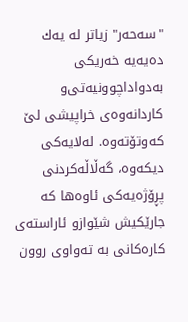"سه‌حه‌ر" زیاتر له‌ یه‌ك ده‌یه‌یه‌ خه‌ریكی‌ به‌دواداچوونیه‌تی‌‌و كاردانه‌وه‌ی‌ خراپیشی‌ لێ كه‌وتۆته‌وه‌. له‌لایه‌كی‌ دیكه‌وه‌، گه‌ڵاڵه‌كردنی‌ پڕۆژه‌یه‌كی‌ ئاوه‌ها كه‌ جارێكیش شێواز‌و ئاراسته‌ی‌ كاره‌كانی‌ به‌ ته‌واوی‌ روون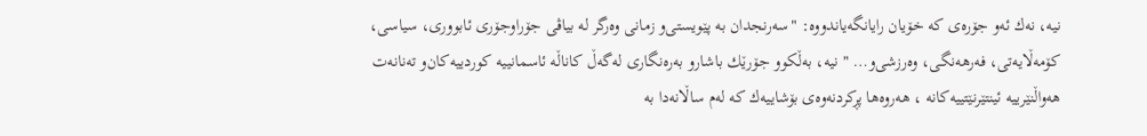نیه‌، نه‌ك ئه‌و جۆره‌ی‌ كه‌ خۆیان رایانگه‌یاندووه‌: "سه‌رنجدان به‌ پێویستی‌‌و زمانی‌ وه‌رگر له‌ بیاڤی‌ جۆراوجۆری‌ ئابووری‌، سیاسی‌، كۆمه‌ڵایه‌تی‌، فه‌رهه‌نگی‌، وه‌رزشی‌‌و... " نیه‌، به‌ڵكوو جۆرێك باشار‌و به‌ره‌نگاری‌ له‌گه‌ڵ كاناڵه‌ ئاسمانییه‌ كوردییه‌كان‌و ته‌نانه‌ت هه‌واڵنێرییه‌ ئینتێرنێتییه‌كانه‌ ، هه‌روه‌ها پڕكردنه‌وه‌ی‌ بۆشاییه‌ك كه‌ له‌م ساڵانه‌دا به‌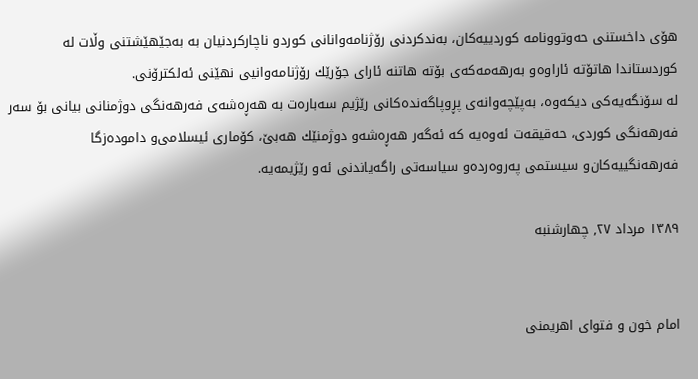هۆی‌ داخستنی‌ حه‌وتوونامه‌ كوردییه‌كان، به‌ندكردنی‌ رۆژنامه‌وانانی‌ كورد‌و ناچاركردنیان به‌ به‌جێهێشتنی‌ وڵات له‌ كوردستاندا هاتۆته‌ ئاراوه‌‌و به‌رهه‌مه‌كه‌ی‌ بۆته‌ هاتنه‌ ئارای‌ جۆرێك رۆژنامه‌وانیی‌ نهێنی‌ ئه‌لكترۆنی‌.
له‌ سۆنگه‌یه‌كی‌ دیكه‌وه‌، به‌پێچه‌وانه‌ی‌ پڕوپاگه‌نده‌كانی‌ رێژیم سه‌باره‌ت به‌ هه‌ڕه‌شه‌ی‌ فه‌رهه‌نگی‌ دوژمنانی‌ بیانی‌ بۆ سه‌ر فه‌رهه‌نگی‌ كوردی‌، حه‌قیقه‌ت ئه‌وه‌یه‌ كه‌ ئه‌گه‌ر هه‌ڕه‌شه‌‌و دوژمنێك هه‌بێ‌، كۆماری‌ ئیسلامی‌‌و داموده‌زگا فه‌رهه‌نگییه‌كان‌و سیستمی‌ په‌روه‌رده‌‌و سیاسه‌تی‌ راگه‌یاندنی‌ ئه‌و رێژیمه‌یه‌.

۱۳۸۹ مرداد ۲۷, چهارشنبه


امام خون و فتوای اهریمنی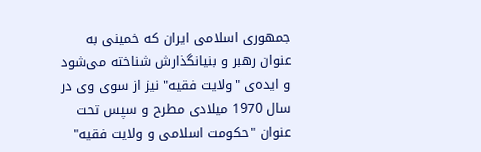جمهوری اسلامی ایران که خمینی به عنوان رهبر و بنیانگذارش شناخته می‌شود و ایده‌ی "ولایت فقیه" نیز از سوی وی در سال 1970 میلادی مطرح و سپس تحت عنوان "حکومت اسلامی و ولایت فقیه"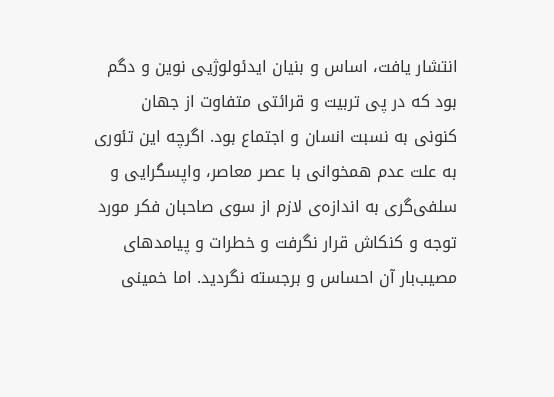انتشار یافت، اساس و بنیان ایدئولوژیی نوین و دگم بود که در پی تربیت و قرائتی متفاوت از جهان کنونی به نسبت انسان و اجتماع بود. اگرچه این تئوری به علت عدم همخوانی با عصر معاصر، واپسگرایی و سلفی‌گری به اندازه‌ی لازم از سوی صاحبان فکر مورد توجه و کنکاش قرار نگرفت و خطرات و پیامدهای مصیب‌بار آن احساس و برجسته نگردید. اما خمینی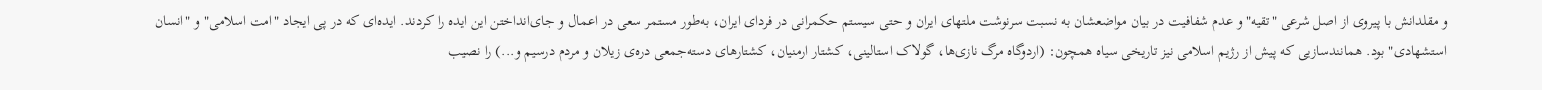و مقلدانش با پیروی از اصل شرعی "تقیه" و عدم شفافیت در بیان مواضعشان به نسبت سرنوشت ملتهای ایران و حتی سیستم حکمرانی در فردای ایران، به‌طور مستمر سعی در اعمال و جای‌انداختن این ایده را کردند. ایده‌ای که در پی ایجاد "امت اسلامی" و "انسان استشهادی" بود. همانندسازیی که پیش از رژیم اسلامی نیز تاریخی سیاه همچون: (اردوگاه مرگ نازی‌ها، گولاک استالینی، کشتار ارمنیان، کشتارهای دسته‌جمعی دره‌ی زیلان و مردم درسیم و...) را نصیب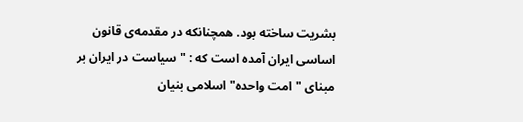بشریت ساخته بود. همچنانکه در مقدمه‌ی قانون اساسی ایران آمده است که : "سیاست در ایران بر مبنای "امت واحده" اسلامی بنیان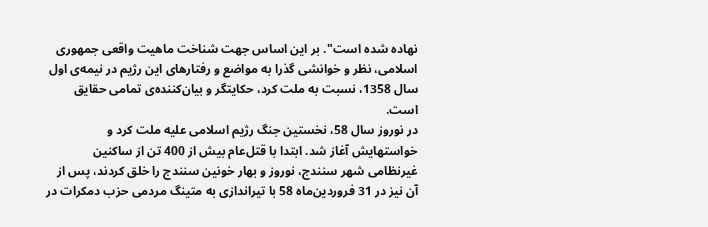نهاده شده است". بر این اساس جهت شناخت ماهیت واقعی جمهوری اسلامی، نظر و خوانشی گذرا به مواضع و رفتارهای این رژیم در نیمه‌ی اول سال 1358، نسبت به ملت کرد، حکایتگر و بیان‌کننده‌ی تمامی حقایق است.
در نوروز سال 58، نخستین جنگ رژیم اسلامی علیه ملت کرد و خواستهایش آغاز شد. ابتدا با قتل‌عام بیش از 400 تن از ساکنین غیرنظامی شهر سنندج، نوروز و بهار خونین سنندج را خلق کردند، پس از آن نیز در 31 فروردین‌ماه 58 با تیراندازی به متینگ مردمی حزب دمکرات در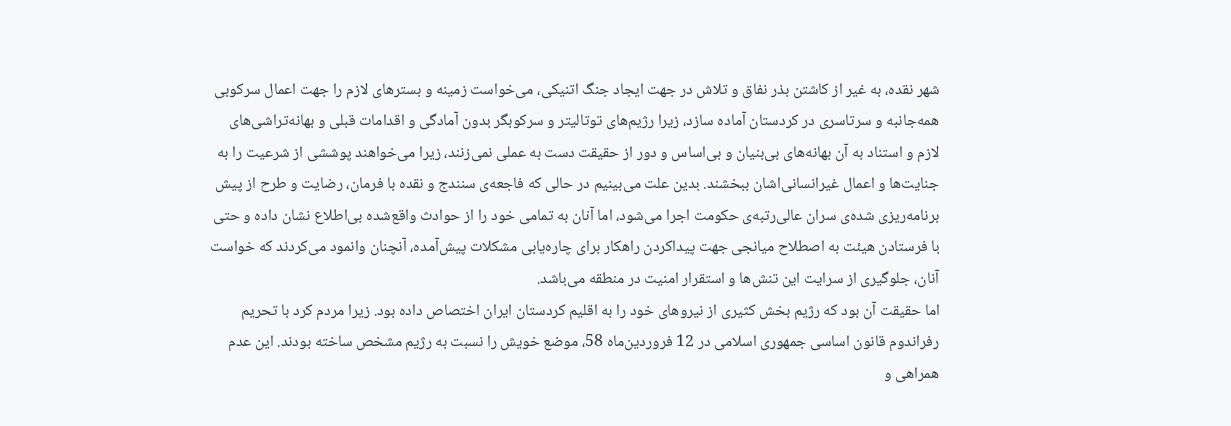شهر نقده، به غیر از کاشتن بذر نفاق و تلاش در جهت ایجاد جنگ اتنیکی، می‌خواست زمینه و بسترهای لازم را جهت اعمال سرکوبی همه‌جانبه و سرتاسری در کردستان آماده سازد، زیرا رژیم‌های توتالیتر و سرکوبگر بدون آمادگی و اقدامات قبلی و بهانه‌تراشی‌های لازم و استناد به آن بهانه‌های بی‌بنیان و بی‌اساس و دور از حقیقت دست به عملی نمی‌زنند، زیرا می‌خواهند پوششی از شرعیت را به جنایت‌ها و اعمال غیرانسانی‌اشان ببخشند. بدین علت می‌بینیم در حالی که فاجعه‌ی سنندج و نقده با فرمان، رضایت و طرح از پیش برنامه‌ریزی شده‌ی سران عالی‌رتبه‌ی حکومت اجرا می‌شود، اما آنان به تمامی خود را از حوادث واقع‌شده بی‌اطلاع نشان داده و حتی با فرستادن هیئت به اصطلاح میانجی جهت پیداکردن راهکار برای چاره‌یابی مشکلات پیش‌آمده، آنچنان وانمود می‌کردند که خواست آنان، جلوگیری از سرایت این تنش‌ها و استقرار امنیت در منطقه می‌باشد.
اما حقیقت آن بود که رژیم بخش کثیری از نیروهای خود را به اقلیم کردستان ایران اختصاص داده بود. زیرا مردم کرد با تحریم رفراندوم قانون اساسی جمهوری اسلامی در 12 فروردین‌ماه 58، موضع خویش را نسبت به رژیم مشخص ساخته بودند. این عدم همراهی و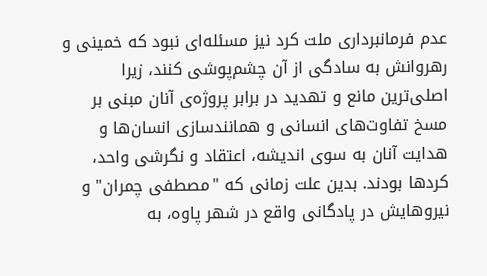عدم فرمانبرداری ملت کرد نیز مسئله‌ای نبود که خمینی و رهروانش به سادگی از آن چشم‌پوشی کنند، زیرا اصلی‌ترین مانع و تهدید در برابر پروژه‌ی آنان مبنی بر مسخ تفاوت‌های انسانی و همانند‌سازی انسان‌ها و هدایت آنان به سوی اندیشه، اعتقاد و نگرشی واحد، کردها بودند. بدین علت زمانی که "مصطفی چمران" و نیروهایش در پادگانی واقع در شهر پاوه، به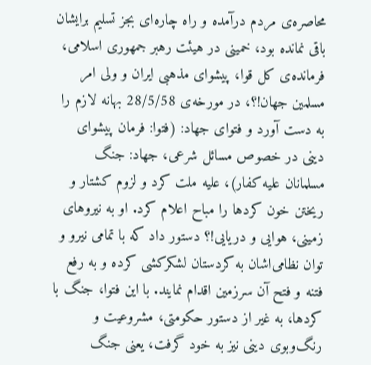محاصره‌ی مردم درآمده و راه چاره‌ای بجز تسلیم برایشان باقی نمانده بود، خمینی در هیئت رهبر جمهوری اسلامی، فرمانده‌ی کل قوا، پیشوای مذهبی ایران و ولی امر مسلمین جهان!؟، در مورخه‌ی 28/5/58 بهانه لازم را به دست آورد و فتوای جهاد: (فتوا: فرمان پیشوای دینی در خصوص مسائل شرعی، جهاد: جنگ مسلمانان علیه کفار)، علیه ملت کرد و لزوم کشتار و ریختن خون کردها را مباح اعلام کرد. او به نیروهای زمینی، هوایی و دریایی!؟ دستور داد که با تمامی نیرو و توان نظامی‌اشان به کردستان لشکرکشی کرده و به رفع فتنه و فتح آن سرزمین اقدام نمایند. با این فتوا، جنگ با کردها، به غیر از دستور حکومتی، مشروعیت و رنگ‌وبوی دینی نیز به خود گرفت، یعنی جنگ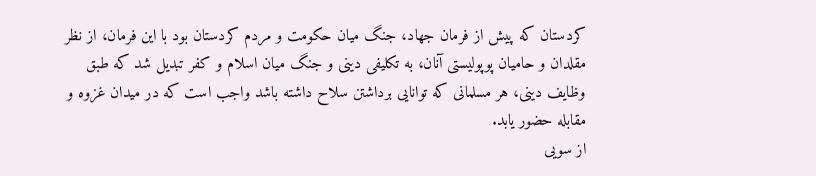کردستان که پیش از فرمان جهاد، جنگ میان حکومت و مردم کردستان بود با این فرمان، از نظر مقلدان و حامیان پوپولیستی آنان، به تکلیفی دینی و جنگ میان اسلام و کفر تبدیل شد که طبق وظایف دینی، هر مسلمانی که توانایی برداشتن سلاح داشته باشد واجب است که در میدان غزوه و مقابله حضور یابد.
از سویی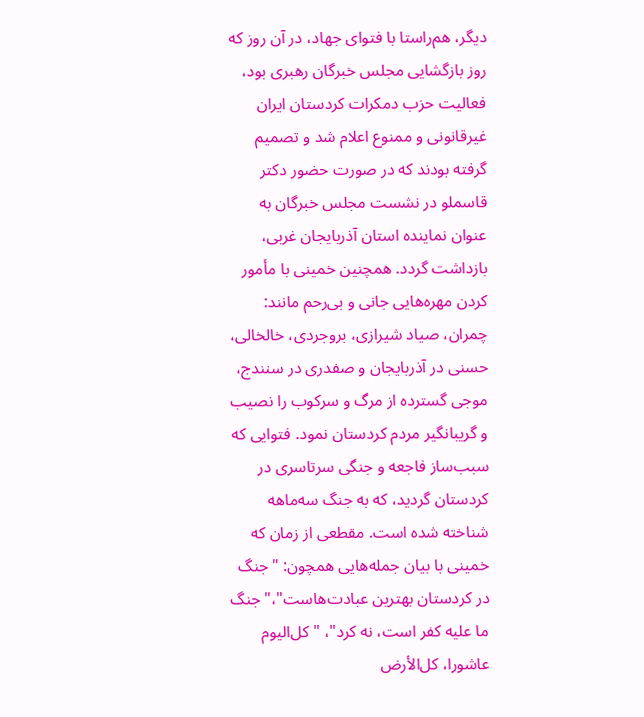دیگر، هم‌راستا با فتوای جهاد، در آن روز که روز بازگشایی مجلس خبرگان رهبری بود، فعالیت حزب دمکرات کردستان ایران غیرقانونی و ممنوع اعلام شد و تصمیم گرفته بودند که در صورت حضور دکتر قاسملو در نشست مجلس خبرگان به عنوان نماینده استان آذربایجان غربی، بازداشت گردد. همچنین خمینی با مأمور کردن مهره‌هایی جانی و بی‌رحم مانند: چمران، صیاد شیرازی، بروجردی، خالخالی، حسنی در آذربایجان و صفدری در سنندج، موجی گسترده از مرگ و سرکوب را نصیب و گریبانگیر مردم کردستان نمود. فتوایی که سبب‌ساز فاجعه و جنگی سرتاسری در کردستان گردید، که به جنگ سه‌ماهه شناخته شده است. مقطعی از زمان که خمینی با بیان جمله‌هایی همچون: "جنگ در کردستان بهترین عبادت‌هاست"،"جنگ ما علیه کفر است، نه کرد"، "کل‌الیوم عاشورا، کل‌الأرض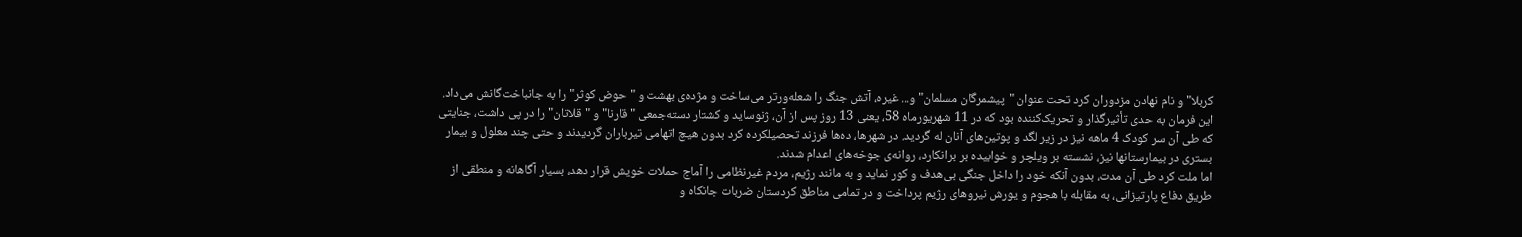کربلا" و نام نهادن مزدوران کرد تحت عنوان "پیشمرگان مسلمان" و... غیره، آتش جنگ را شعله‌ورتر می‌ساخت و مژده‌ی بهشت و "حوض کوثر" را به جانباخت‌گانش می‌داد.
این فرمان به حدی تأثیرگذار و تحریک‌کننده بود که در 11 شهریورماه 58، یعنی 13 روز پس از آن، ژنوساید و کشتار دسته‌جمعی "قارنا" و "قلاتان" را در پی داشت، جنایتی که طی آن سر کودک 4 ماهه نیز در زیر لگد و پوتین‌های آنان له گردید. در شهرها، ده‌ها فرزند تحصیلکرده کرد بدون هیچ اتهامی تیرباران گردیدند و حتی چند معلول و بیمار بستری در بیمارستانها نیز، نشسته بر ویلچر و خوابیده بر برانکارد، روانه‌ی جوخه‌های اعدام شدند.
اما ملت کرد طی آن مدت، بدون آنکه خود را داخل جنگی بی‌هدف و کور نماید و به مانند رژیم، مردم غیرنظامی را آماج حملات خویش قرار دهد، بسیار آگاهانه و منطقی از طریق دفاع پارتیزانی، به مقابله با هجوم و یورش نیروهای رژیم پرداخت و در تمامی مناطق کردستان ضربات جانکاه و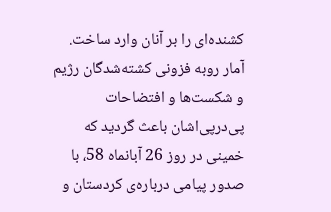کشنده‌ای را بر آنان وارد ساخت. آمار روبه فزونی کشته‌شدگان رژیم و شکست‌ها و افتضاحات پی‌درپی‌اشان باعث گردید که خمینی در روز 26 آبانماه 58، با صدور پیامی درباره‌ی کردستان و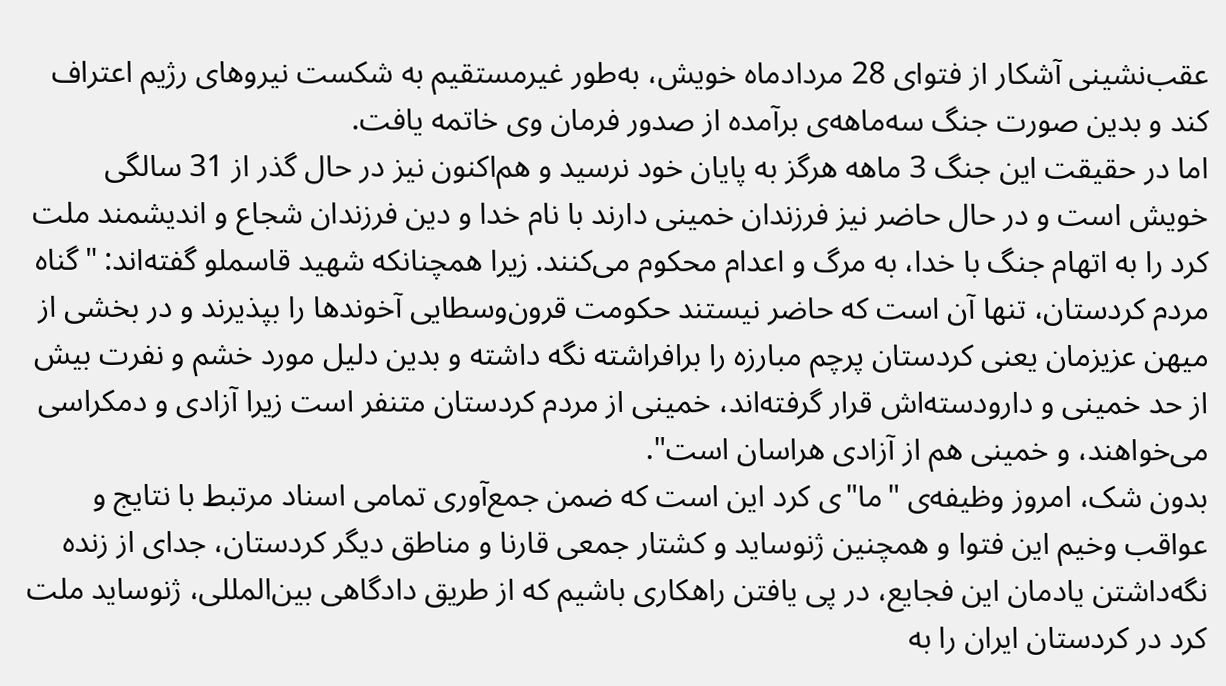عقب‌نشینی آشکار از فتوای 28 مردادماه خویش، به‌طور غیرمستقیم به شکست نیروهای رژیم اعتراف کند و بدین صورت جنگ سه‌ماهه‌ی برآمده از صدور فرمان وی خاتمه یافت.
اما در حقیقت این جنگ 3 ماهه هرگز به پایان خود نرسید و هم‌اکنون نیز در حال گذر از 31 سالگی خویش است و در حال حاضر نیز فرزندان خمینی دارند با نام خدا و دین فرزندان شجاع و اندیشمند ملت کرد را به اتهام جنگ با خدا، به مرگ و اعدام محکوم می‌کنند. زیرا همچنانکه شهید قاسملو گفته‌اند: "گناه مردم کردستان، تنها آن است که حاضر نیستند حکومت قرون‌وسطایی آخوندها را بپذیرند و در بخشی از میهن عزیزمان یعنی کردستان پرچم مبارزه را برافراشته نگه داشته و بدین دلیل مورد خشم و نفرت بیش از حد خمینی و دارودسته‌اش قرار گرفته‌اند، خمینی از مردم کردستان متنفر است زیرا آزادی و دمکراسی می‌خواهند، و خمینی هم از آزادی هراسان است".
بدون شک، امروز وظیفه‌ی "ما"ی کرد این است که ضمن جمع‌آوری تمامی اسناد مرتبط با نتایج و عواقب وخیم این فتوا و همچنین ژنوساید و کشتار جمعی قارنا و مناطق دیگر کردستان، جدای از زنده‌ نگه‌داشتن یادمان این فجایع، در پی یافتن راهکاری باشیم که از طریق دادگاهی بین‌المللی، ژنوساید ملت کرد در کردستان ایران را به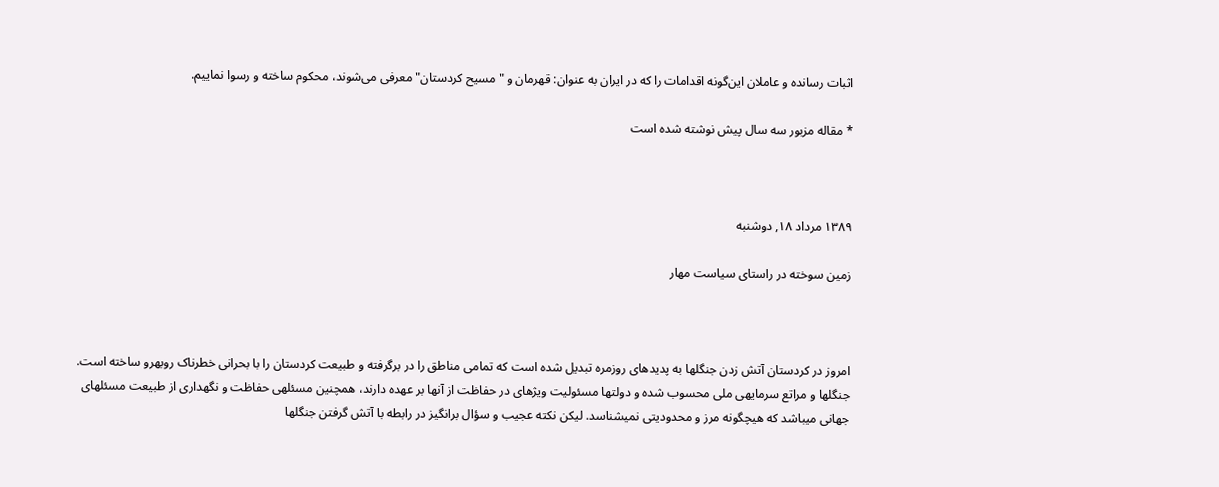اثبات رسانده و عاملان این‌گونه اقدامات را که در ایران به عنوان: قهرمان و "مسیح کردستان" معرفی می‌شوند، محکوم ساخته و رسوا نماییم.

* مقاله مزبور سه سال پیش نوشته شده است



۱۳۸۹ مرداد ۱۸, دوشنبه

زمین سوخته در راستای سیاست مهار



امروز در کردستان آتش زدن جنگلها به پدیدهای روزمره تبدیل شده است که تمامی مناطق را در برگرفته و طبیعت کردستان را با بحرانی خطرناک روبهرو ساخته است. جنگلها و مراتع سرمایهی ملی محسوب شده و دولتها مسئولیت ویژهای در حفاظت از آنها بر عهده دارند، همچنین مسئلهی حفاظت و نگهداری از طبیعت مسئلهای جهانی میباشد که هیچگونه مرز و محدودیتی نمیشناسد. لیکن نکته عجیب و سؤال برانگیز در رابطه با آتش گرفتن جنگلها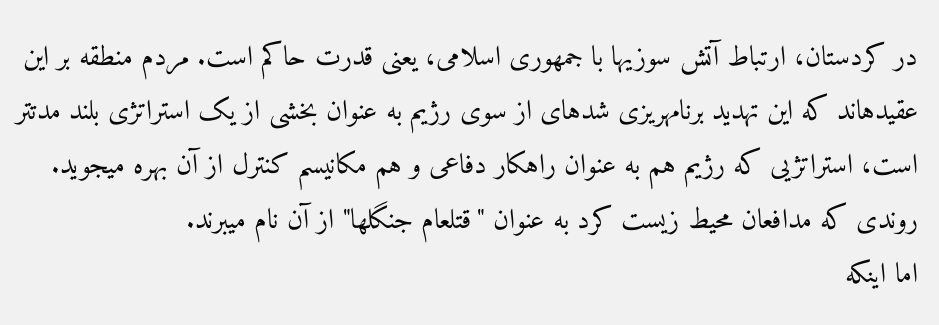در کردستان، ارتباط آتش سوزیها با جمهوری اسلامی، یعنی قدرت حاکم است. مردم منطقه بر این عقیدهاند که این تهدید برنامهریزی شدهای از سوی رژیم به عنوان بخشی از یک استراتژی بلند مدتتر است، استراتژیی که رژیم هم به عنوان راهکار دفاعی و هم مکانیسم کنترل از آن بهره میجوید. روندی که مدافعان محیط زیست کرد به عنوان "قتلعام جنگلها" از آن نام میبرند.
اما اینکه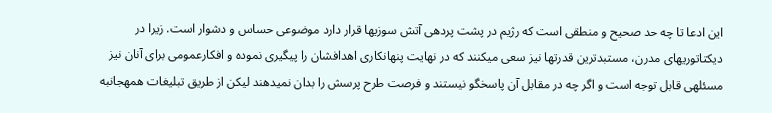این ادعا تا چه حد صحیح و منطقی است که رژیم در پشت پردهی آتش سوزیها قرار دارد موضوعی حساس و دشوار است. زیرا در دیکتاتوریهای مدرن، مستبدترین قدرتها نیز سعی میکنند که در نهایت پنهانکاری اهدافشان را پیگیری نموده و افکارعمومی برای آنان نیز مسئلهی قابل توجه است و اگر چه در مقابل آن پاسخگو نیستند و فرصت طرح پرسش را بدان نمیدهند لیکن از طریق تبلیغات همهجانبه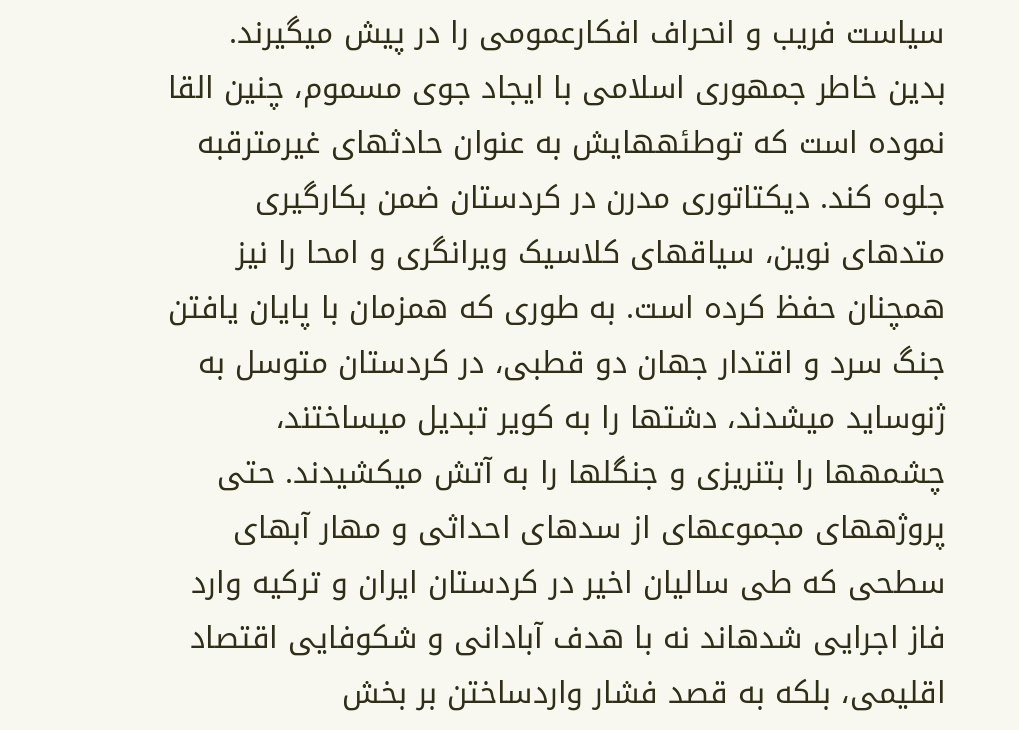سیاست فریب و انحراف افکارعمومی را در پیش میگیرند.
بدین خاطر جمهوری اسلامی با ایجاد جوی مسموم، چنین القا نموده است که توطئههایش به عنوان حادثهای غیرمترقبه جلوه کند. دیکتاتوری مدرن در کردستان ضمن بکارگیری متدهای نوین، سیاقهای کلاسیک ویرانگری و امحا را نیز همچنان حفظ کرده است. به طوری که همزمان با پایان یافتن جنگ سرد و اقتدار جهان دو قطبی، در کردستان متوسل به ژنوساید میشدند، دشتها را به کویر تبدیل میساختند، چشمهها را بتنریزی و جنگلها را به آتش میکشیدند. حتی پروژههای مجموعهای از سدهای احداثی و مهار آبهای سطحی که طی سالیان اخیر در کردستان ایران و ترکیه وارد فاز اجرایی شدهاند نه با هدف آبادانی و شکوفایی اقتصاد اقلیمی، بلکه به قصد فشار واردساختن بر بخش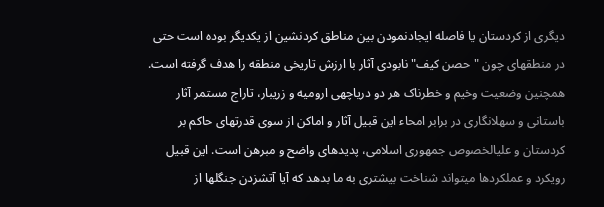دیگری از کردستان یا فاصله ایجادنمودن بین مناطق کردنشین از یکدیگر بوده است حتی در منطقهای چون "حصن کیف" نابودی آثار با ارزش تاریخی منطقه را هدف گرفته است. همچنین وضعیت وخیم و خطرناک هر دو دریاچهی ارومیه و زریبار، تاراج مستمر آثار باستانی و سهلانگاری در برابر امحاء این قبیل آثار و اماکن از سوی قدرتهای حاکم بر کردستان و علیالخصوص جمهوری اسلامی، پدیدهای واضح و مبرهن است. این قبیل رویکرد و عملکردها میتواند شناخت بیشتری به ما بدهد که آیا آتشزدن جنگلها از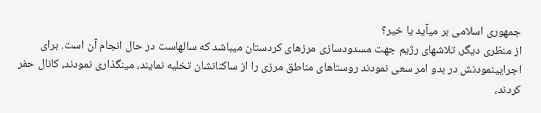جمهوری اسلامی بر میآید یا خیر؟
از منظری دیگر، تلاشهای رژیم جهت مسدودسازی مرزهای کردستان میباشد که سالهاست در حال انجام آن است. برای اجرایینمودنش در بدو امر سعی نمودند روستاهای مناطق مرزی را از ساکنانشان تخلیه نمایند، مینگذاری نمودند، کانال حفر کردند،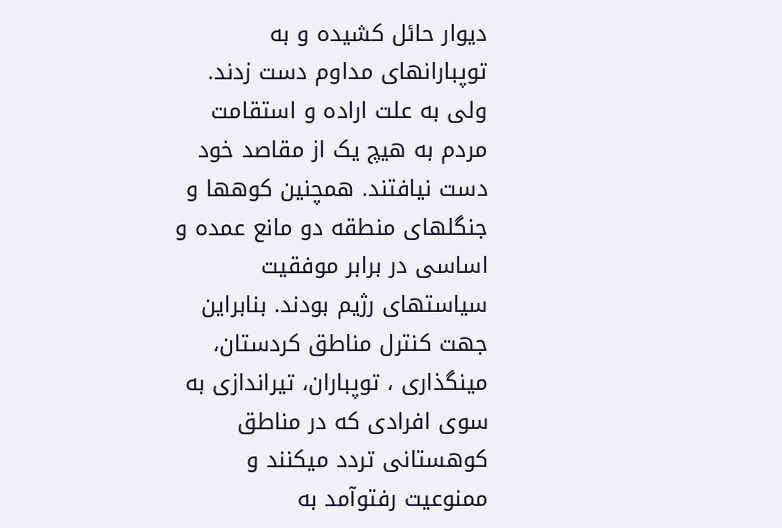دیوار حائل کشیده و به توپبارانهای مداوم دست زدند. ولی به علت اراده و استقامت مردم به هیچ یک از مقاصد خود دست نیافتند. همچنین کوهها و جنگلهای منطقه دو مانع عمده و اساسی در برابر موفقیت سیاستهای رژیم بودند. بنابراین جهت کنترل مناطق کردستان، مینگذاری ، توپباران، تیراندازی به سوی افرادی که در مناطق کوهستانی تردد میکنند و ممنوعیت رفتوآمد به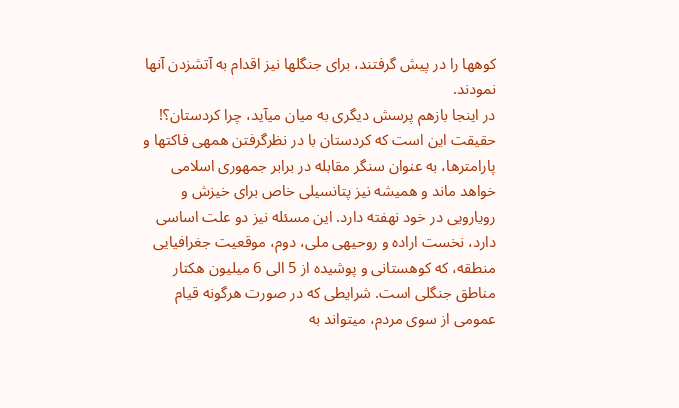کوهها را در پیش گرفتند، برای جنگلها نیز اقدام به آتشزدن آنها نمودند.
در اینجا بازهم پرسش دیگری به میان میآید، چرا کردستان؟! حقیقت این است که کردستان با در نظرگرفتن همهی فاکتها و پارامترها، به عنوان سنگر مقابله در برابر جمهوری اسلامی خواهد ماند و همیشه نیز پتانسیلی خاص برای خیزش و رویارویی در خود نهفته دارد. این مسئله نیز دو علت اساسی دارد، نخست اراده و روحیهی ملی، دوم، موقعیت جغرافیایی منطقه، که کوهستانی و پوشیده از 5 الی 6 میلیون هکتار مناطق جنگلی است. شرایطی که در صورت هرگونه قیام عمومی از سوی مردم، میتواند به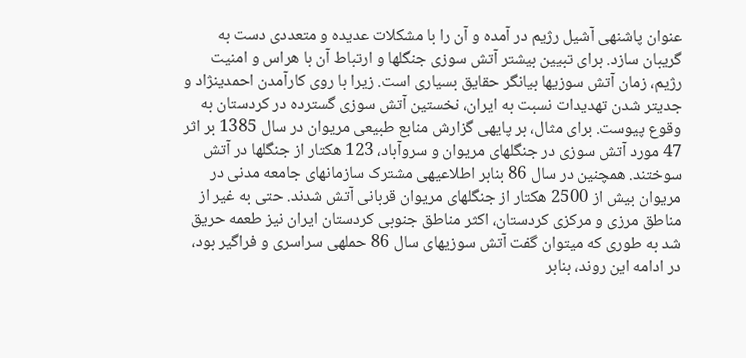عنوان پاشنهی آشیل رژیم در آمده و آن را با مشکلات عدیده و متعددی دست به گریبان سازد. برای تبیین بیشتر آتش سوزی جنگلها و ارتباط آن با هراس و امنیت رژیم، زمان آتش سوزیها بیانگر حقایق بسیاری است. زیرا با روی کارآمدن احمدینژاد و جدیتر شدن تهدیدات نسبت به ایران، نخستین آتش سوزی گسترده در کردستان به وقوع پیوست. برای مثال، بر پایهی گزارش منابع طبیعی مریوان در سال 1385 بر اثر 47 مورد آتش سوزی در جنگلهای مریوان و سروآباد، 123 هکتار از جنگلها در آتش سوختند. همچنین در سال 86 بنابر اطلاعیهی مشترک سازمانهای جامعه مدنی در مریوان بیش از 2500 هکتار از جنگلهای مریوان قربانی آتش شدند. حتی به غیر از مناطق مرزی و مرکزی کردستان، اکثر مناطق جنوبی کردستان ایران نیز طعمه حریق شد به طوری که میتوان گفت آتش سوزیهای سال 86 حملهی سراسری و فراگیر بود، در ادامه این روند، بنابر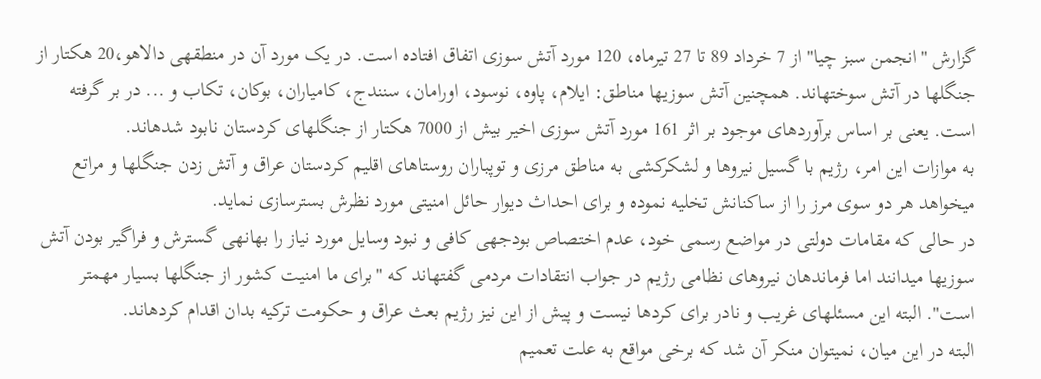گزارش "انجمن سبز چیا" از 7 خرداد 89 تا 27 تیرماه، 120 مورد آتش سوزی اتفاق افتاده است. در یک مورد آن در منطقهی دالاهو،20 هکتار از جنگلها در آتش سوختهاند. همچنین آتش سوزیها مناطق: ایلام، پاوه، نوسود، اورامان، سنندج، کامیاران، بوکان، تکاب و ... در بر گرفته است. یعنی بر اساس برآوردهای موجود بر اثر 161 مورد آتش سوزی اخیر بیش از 7000 هکتار از جنگلهای کردستان نابود شدهاند.
به موازات این امر، رژیم با گسیل نیروها و لشکرکشی به مناطق مرزی و توپباران روستاهای اقلیم کردستان عراق و آتش زدن جنگلها و مراتع میخواهد هر دو سوی مرز را از ساکنانش تخلیه نموده و برای احداث دیوار حائل امنیتی مورد نظرش بسترسازی نماید.
در حالی که مقامات دولتی در مواضع رسمی خود، عدم اختصاص بودجهی کافی و نبود وسایل مورد نیاز را بهانهی گسترش و فراگیر بودن آتش سوزیها میدانند اما فرماندهان نیروهای نظامی رژیم در جواب انتقادات مردمی گفتهاند که "برای ما امنیت کشور از جنگلها بسیار مهمتر است". البته این مسئلهای غریب و نادر برای کردها نیست و پیش از این نیز رژیم بعث عراق و حکومت ترکیه بدان اقدام کردهاند.
البته در این میان، نمیتوان منکر آن شد که برخی مواقع به علت تعمیم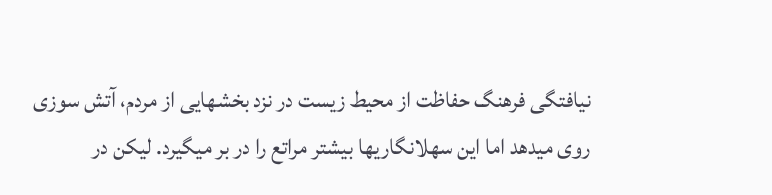نیافتگی فرهنگ حفاظت از محیط زیست در نزد بخشهایی از مردم، آتش سوزی روی میدهد اما این سهلانگاریها بیشتر مراتع را در بر میگیرد. لیکن در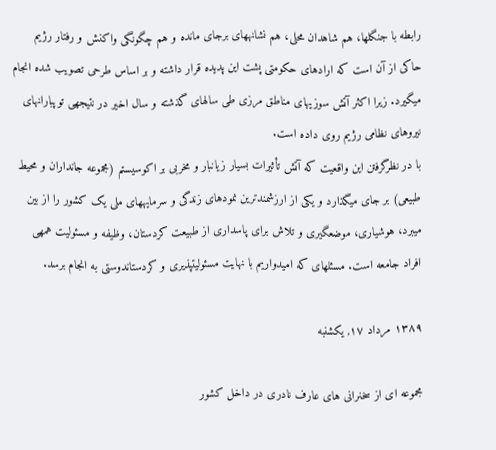رابطه با جنگلها، هم شاهدان محلی، هم نشانههای برجای مانده و هم چگونگی واکنش و رفتار رژیم حاکی از آن است که ارادهای حکومتی پشت این پدیده قرار داشته و بر اساس طرحی تصویب شده انجام میگیرد. زیرا اکثر آتش سوزیهای مناطق مرزی طی سالهای گذشته و سال اخیر در نتیجهی توپبارانهای نیروهای نظامی رژیم روی داده است.
با در نظرگرفتن این واقعیت که آتش تأثیرات بسیار زیانبار و مخربی بر اکوسیستم (مجموعه جانداران و محیط طبیعی) بر جای میگذارد و یکی از ارزشمندترین نمودهای زندگی و سرمایههای ملی یک کشور را از بین میبرد، هوشیاری، موضعگیری و تلاش برای پاسداری از طبیعت کردستان، وظیفه و مسئولیت همهی افراد جامعه است. مسئلهای که امیدواریم با نهایت مسئولیتپذیری و کردستاندوستی به انجام برسد.

۱۳۸۹ مرداد ۱۷, یکشنبه

مجموعه ای از سخنرانی های عارف نادری در داخل کشور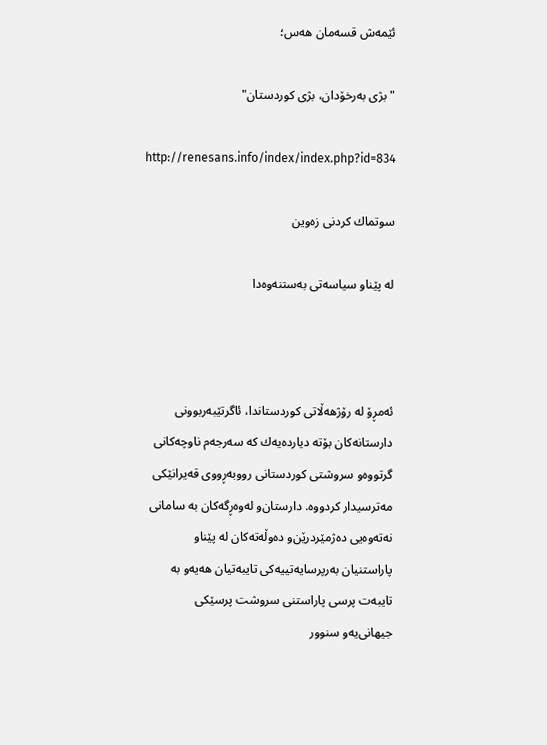ئێمه‌ش قسه‌مان هه‌س؛

"بژی به‌رخۆدان، بژی کوردستان"

http://renesans.info/index/index.php?id=834

سوتماك كردنی‌ زه‌وین

له‌ پێناو سیاسه‌تی‌ به‌ستنه‌وه‌دا



ئه‌مڕۆ له‌ رۆژهه‌ڵاتی‌ كوردستاندا، ئاگرتێبه‌ربوونی‌ دارستانه‌كان بۆته‌ دیارده‌یه‌ك كه‌ سه‌رجه‌م ناوچه‌كانی‌ گرتووه‌‌و سروشتی‌ كوردستانی‌ رووبه‌ڕووی‌ قه‌یرانێكی‌ مه‌ترسیدار كردووه‌. دارستان‌و له‌وه‌ڕگه‌كان به‌ سامانی‌ نه‌ته‌وه‌یی‌ ده‌ژمێردرێن‌و ده‌وڵه‌ته‌كان له‌ پێناو پاراستنیان به‌رپرسایه‌تییه‌كی‌ تایبه‌تیان هه‌یه‌‌و به‌ تایبه‌ت پرسی‌ پاراستنی‌ سروشت پرسێكی‌ جیهانی‌‌یه‌و سنوور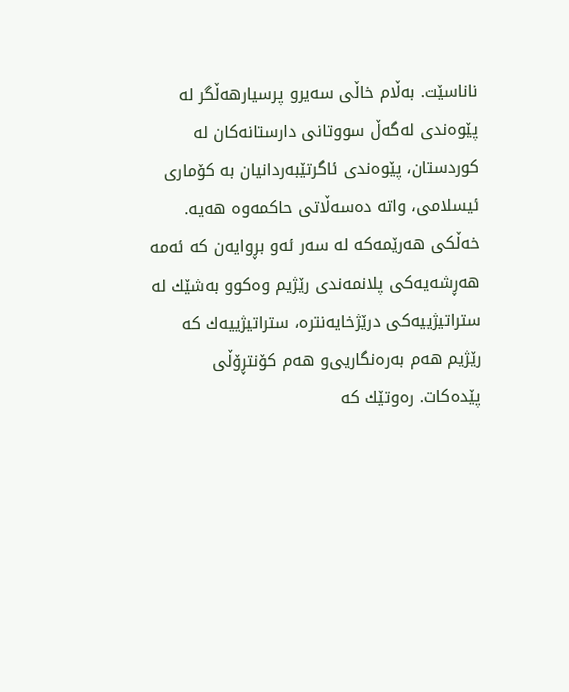ناناسێت. به‌ڵام خاڵی‌ سه‌یر‌و پرسیارهه‌ڵگر له‌ پێوه‌ندی‌ له‌گه‌ڵ سووتانی‌ دارستانه‌كان له‌ كوردستان، پێوه‌ندی‌ ئاگرتێبه‌ردانیان به‌ كۆماری‌ ئیسلامی‌، واته‌ ده‌سه‌ڵاتی‌ حاكمه‌وه‌ هه‌یه‌. خه‌ڵكی‌ هه‌رێمه‌كه‌ له‌ سه‌ر ئه‌و بڕوایه‌ن كه‌ ئه‌مه‌ هه‌ڕشه‌یه‌كی‌ پلانمه‌ندی‌ رێژیم وه‌كوو به‌شێك له‌ ستراتیژییه‌كی‌ درێژخایه‌نتره‌، ستراتیژییه‌ك كه‌ رێژیم هه‌م به‌ره‌نگاریی‌‌و هه‌م كۆنتڕۆڵی‌ پێده‌كات. ره‌وتێك كه‌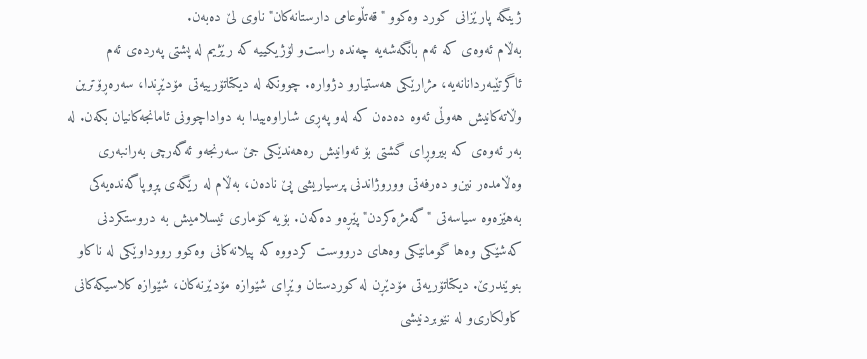ژینگه‌ پارێزانی‌ كورد وه‌كوو "قه‌تڵوعامی‌ دارستانه‌كان" ناوی‌ لێ ده‌به‌ن.
به‌ڵام ئه‌وه‌ی‌ كه‌ ئه‌م بانگه‌شه‌یه‌ چه‌نده‌ راست‌و لۆژیكییه‌ كه‌ رێژیم له‌ پشتی‌ په‌رده‌ی‌ ئه‌م ئاگرتێبه‌ردانانه‌یه‌، مژارێكی‌ هه‌ستیار‌و دژواره‌. چوونكه‌ له‌ دیكتاتۆرییه‌تی‌ مۆدێڕندا، سه‌ره‌ڕۆترین وڵاته‌كانیش هه‌وڵی‌ ئه‌وه‌ ده‌ده‌ن كه‌ له‌و په‌ڕی‌ شاراوه‌ییدا به‌ دواداچوونی‌ ئامانجه‌كانیان بكه‌ن. له‌ به‌ر ئه‌وه‌ی‌ كه‌ بیروڕای‌ گشتی‌ بۆ ئه‌وانیش ره‌هه‌ندێكی‌ جێ‌ سه‌رنجه‌‌و ئه‌گه‌رچی‌ به‌رانبه‌ری‌ وه‌ڵامده‌ر نین‌و ده‌رفه‌تی‌ ووروژاندنی‌ پرسیاریشی‌ پێ‌ ناده‌ن، به‌ڵام له‌ رێگه‌ی‌ پڕوپاگه‌نده‌یه‌كی‌ به‌هێزه‌وه‌ سیاسه‌تی‌ "گه‌مژه‌كردن" پێڕه‌و ده‌كه‌ن. بۆیه‌ كۆماری‌ ئیسلامیش به‌ دروستكردنی‌ كه‌شێكی‌ وه‌ها گومانێكی‌ وه‌های‌ درووست كردووه‌ كه‌ پیلانه‌كانی‌ وه‌كوو رووداوێكی‌ له‌ ناكاو بنوێندرێ‌. دیكتاتۆریه‌تی‌ مۆدێڕن له‌ كوردستان وێڕای‌ شێوازه‌ مۆدێرنه‌كان، شێوازه‌ كلاسیكه‌كانی‌ كاولكاری‌‌و له‌ نێوبردنیشی‌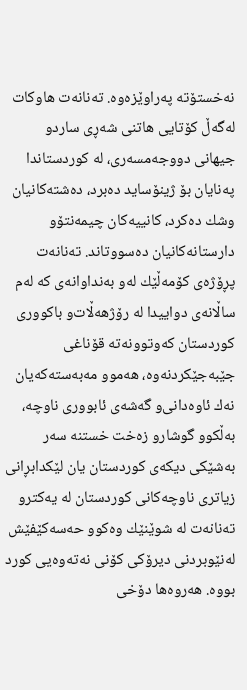نه‌خستۆته‌ په‌راوێزه‌وه‌. ته‌نانه‌ت هاوكات له‌گه‌ڵ كۆتایی هاتنی‌ شه‌ڕی‌ سارد‌و جیهانی‌ دووجه‌مسه‌ری‌، له‌ كوردستاندا په‌نایان بۆ ژینۆساید ده‌برد، ده‌شته‌كانیان وشك ده‌كرد، كانییه‌كان چیمه‌نتۆ‌و دارستانه‌كانیان ده‌سووتاند. ته‌نانه‌ت پڕۆژه‌ی‌ كۆمه‌ڵێك له‌و به‌نداوانه‌ی‌ كه‌ له‌م ساڵانه‌ی‌ دواییدا له‌ رۆژهه‌ڵات‌و باكووری‌ كوردستان كه‌وتوونه‌ته‌ قۆناغی‌ جێبه‌جێكردنه‌وه‌، هه‌موو مه‌به‌سته‌كه‌یان نه‌ك ئاوه‌دانی‌‌و گه‌شه‌ی‌ ئابووری‌ ناوچه‌، به‌ڵكوو گوشار‌و زه‌خت خستنه‌ سه‌ر به‌شێكی‌ دیكه‌ی‌ كوردستان یان لێكدابڕانی‌ زیاتری‌ ناوچه‌كانی‌ كوردستان له‌ یه‌كتر‌و ته‌نانه‌ت له‌ شوێنێك وه‌كوو حه‌سه‌كێفێش له‌نێوبردنی‌ دیرۆكی‌ كۆنی‌ نه‌ته‌وه‌یی‌ كورد بووه‌. هه‌روه‌ها دۆخی‌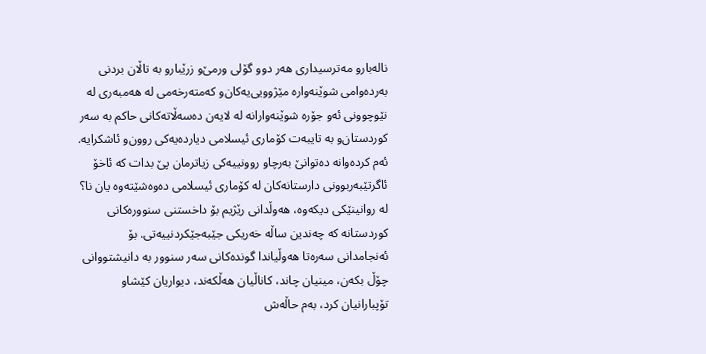ناله‌بار‌و مه‌ترسیداری‌ هه‌ر دوو گۆلی‌ ورمێ‌‌و زرێبار‌و به‌ تاڵان بردنی‌ به‌رده‌وامی‌ شوێنه‌واره‌ مێژوویی‌‌یه‌كان‌و كه‌مته‌رخه‌می‌ له‌ هه‌مبه‌ری‌ له‌ نێوچوونی‌ ئه‌و جۆره‌ شوێنه‌وارانه‌ له‌ لایه‌ن ده‌سه‌ڵاته‌كانی‌ حاكم به‌ سه‌ر كوردستان‌و به‌ تایبه‌ت كۆماری‌ ئیسلامی‌ دیارده‌یه‌كی‌ روون‌و ئاشكرایه‌. ئه‌م كرده‌وانه‌ ده‌توانێ‌ به‌رچاو روونییه‌كی‌ زیاترمان پێ‌ بدات كه‌ ئاخۆ ئاگرتێبه‌ربوونی‌ دارستانه‌كان له‌ كۆماری‌ ئیسلامی‌ ده‌وه‌شێته‌وه‌ یان نا؟
له‌ روانینێكی‌ دیكه‌وه‌، هه‌وڵدانی‌ رێژیم بۆ داخستنی‌ سنووره‌كانی‌ كوردستانه‌ كه‌ چه‌ندین ساڵه‌ خه‌ریكی‌ جێبه‌جێكردنییه‌تی‌. بۆ ئه‌نجامدانی‌ سه‌ره‌تا هه‌وڵیاندا گونده‌كانی‌ سه‌ر سنوور به‌ دانیشتووانی‌ چۆڵ بكه‌ن، مینیان چاند، كاناڵیان هه‌ڵكه‌ند، دیواریان كێشا‌و تۆپبارانیان كرد، به‌م حاڵه‌ش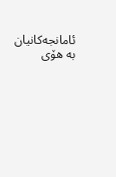ئامانجه‌كانیان به‌ هۆی‌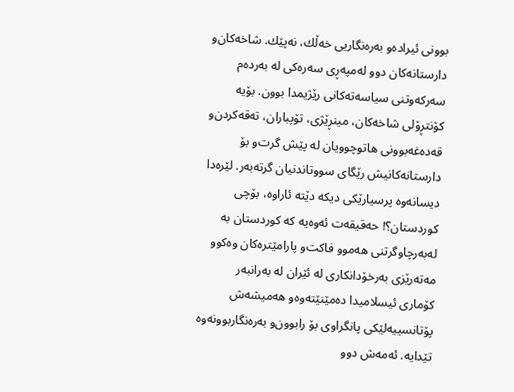بوونی‌ ئیراده‌‌و به‌ره‌نگاریی‌ خه‌ڵك، نه‌پێك. شاخه‌كان‌و دارستانه‌كان دوو له‌مپه‌ڕی‌ سه‌ره‌كی‌ له‌ به‌رده‌م سه‌ركه‌وتنی‌ سیاسه‌ته‌كانی‌ رێژیمدا بوون. بۆیه‌ كۆنتڕۆلی‌ شاخه‌كان، مینڕێژی‌، تۆپباران، ته‌قه‌كردن‌و قه‌ده‌غه‌بوونی‌ هاتوچوویان له‌ پێش گرت‌و بۆ دارستانه‌كانیش رێگای‌ سووتاندنیان گرته‌به‌ر. لێره‌دا دیسانه‌وه‌ پرسیارێكی‌ دیكه‌ دێته‌ ئاراوه‌، بۆچی‌ كوردستان؟! حه‌قیقه‌ت ئه‌وه‌یه‌ كه‌ كوردستان به‌ له‌به‌رچاوگرتنی‌ هه‌موو فاكت‌و پارامێتره‌كان وه‌كوو مه‌ته‌رێزی‌ به‌رخۆدانكاری‌ له‌ ئێران له‌ به‌رانبه‌ر كۆماری‌ ئیسلامیدا ده‌مێنێته‌وه‌‌و هه‌میشه‌ش پۆتانسییه‌لێكی‌ پانگراوی‌ بۆ رابوون‌و به‌ره‌نگاربوونه‌وه‌ تێدایه‌. ئه‌مه‌ش دوو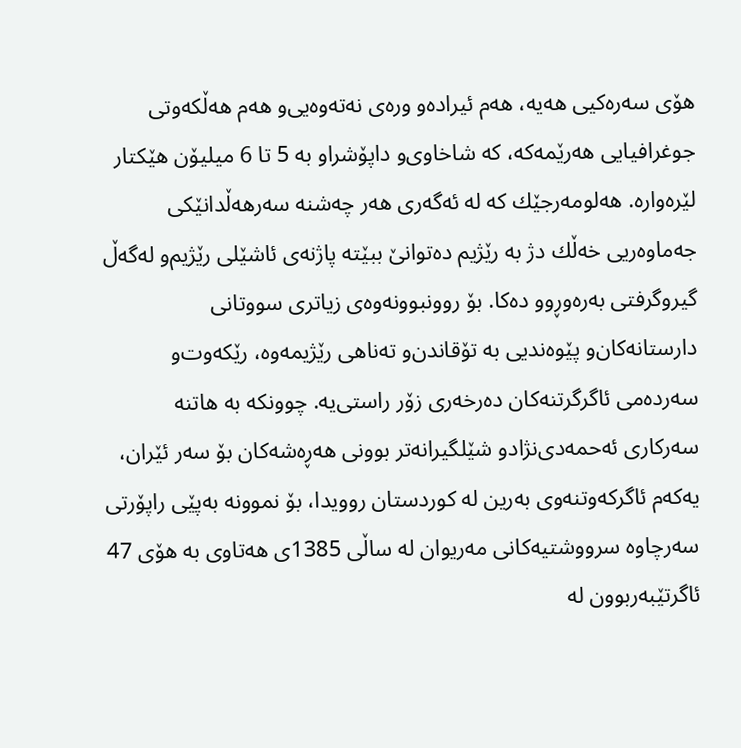هۆی‌ سه‌ره‌كیی‌ هه‌یه‌، هه‌م ئیراده‌‌و وره‌ی‌ نه‌ته‌وه‌یی‌‌و هه‌م هه‌ڵكه‌وتی‌ جوغرافیایی‌ هه‌رێمه‌كه‌، كه‌ شاخاوی‌‌و داپۆشراو به‌ 5 تا 6 میلیۆن هێكتار لێره‌واره‌. هه‌لومه‌رجێك كه‌ له‌ ئه‌گه‌ری‌ هه‌ر چه‌شنه‌ سه‌رهه‌ڵدانێكی‌ جه‌ماوه‌ریی‌ خه‌ڵك دژ به‌ رێژیم ده‌توانێ‌ ببێته‌ پاژنه‌ی‌ ئاشێلی‌ رێژیم‌و له‌گه‌ڵ گیروگرفتی‌ به‌ره‌وڕوو ده‌كا. بۆ روونبوونه‌وه‌ی‌ زیاتری‌ سووتانی‌ دارستانه‌كان‌و پێوه‌ندیی‌ به‌ تۆقاندن‌و ته‌ناهی‌ رێژیمه‌وه‌، رێكه‌وت‌و سه‌رده‌می‌ ئاگرگرتنه‌كان ده‌رخه‌ری‌ زۆر راستی‌‌یه‌. چوونكه‌ به‌ هاتنه‌ سه‌ركاری‌ ئه‌حمه‌دی‌‌نژاد‌و شێلگیرانه‌تر بوونی‌ هه‌ڕه‌شه‌كان بۆ سه‌ر ئێران، یه‌كه‌م ئاگركه‌وتنه‌وی‌ به‌رین له‌ كوردستان روویدا، بۆ نموونه‌ به‌پێی‌ راپۆرتی‌ سه‌رچاوه‌ سرووشتیه‌كانی‌ مه‌ریوان له‌ ساڵی‌ 1385ی‌ هه‌تاوی‌ به‌ هۆی‌ 47 ئاگرتێبه‌ربوون له‌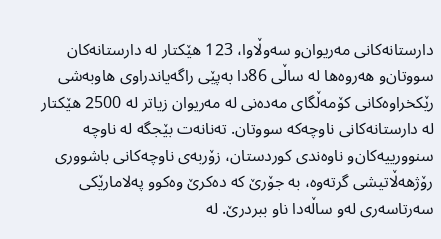دارستانه‌كانی‌ مه‌ریوان‌و سه‌وڵاوا، 123 هێكتار له‌ دارستانه‌كان سووتان‌و هه‌روه‌ها له‌ ساڵی‌ 86دا به‌پێی‌ راگه‌یاندراوی‌ هاوبه‌شی‌ رێكخراوه‌كانی‌ كۆمه‌ڵگای‌ مه‌ده‌نی‌ له‌ مه‌ریوان زیاتر له‌ 2500 هێكتار له‌ دارستانه‌كانی‌ ناوچه‌كه‌ سووتان. ته‌نانه‌ت بێجگه‌ له‌ ناوچه‌ سنوورییه‌كان‌و ناوه‌ندی‌ كوردستان، زۆربه‌ی‌ ناوچه‌كانی‌ باشووری‌ رۆژهه‌ڵاتیشی‌ گرته‌وه‌، به‌ جۆرێ‌ كه‌ ده‌كرێ‌ وه‌كوو په‌لامارێكی‌ سه‌رتاسه‌ری‌ له‌و ساڵه‌دا ناو ببردرێ‌. له‌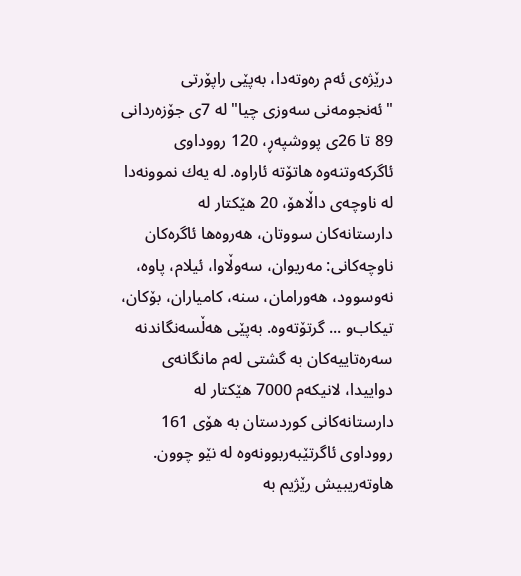درێژه‌ی‌ ئه‌م ره‌وته‌دا، به‌پێی‌ راپۆرتی‌ "ئه‌نجومه‌نی‌ سه‌وزی‌ چیا" له‌ 7ی‌ جۆزه‌ردانی‌ 89 تا 26ی‌ پووشپه‌ڕ، 120 رووداوی‌ ئاگركه‌وتنه‌وه‌ هاتۆته‌ ئاراوه‌. له‌ یه‌ك نموونه‌دا له‌ ناوچه‌ی‌ داڵاهۆ، 20 هێكتار له‌ دارستانه‌كان سووتان، هه‌روه‌ها ئاگره‌كان ناوچه‌كانی‌: مه‌ریوان، سه‌وڵاوا، ئیلام، پاوه‌، نه‌وسوود، هه‌ورامان، سنه‌، كامیاران، بۆكان، تیكاب‌و ... گرتۆته‌وه‌. به‌پێی‌ هه‌ڵسه‌نگاندنه‌ سه‌ره‌تاییه‌كان به‌ گشتی‌ له‌م مانگانه‌ی‌ دواییدا، لانیكه‌م 7000 هێكتار له‌ دارستانه‌كانی‌ كوردستان به‌ هۆی‌ 161 رووداوی‌ ئاگرتێبه‌ربوونه‌وه‌ له‌ نێو چوون. هاوته‌ریبیش رێژیم به‌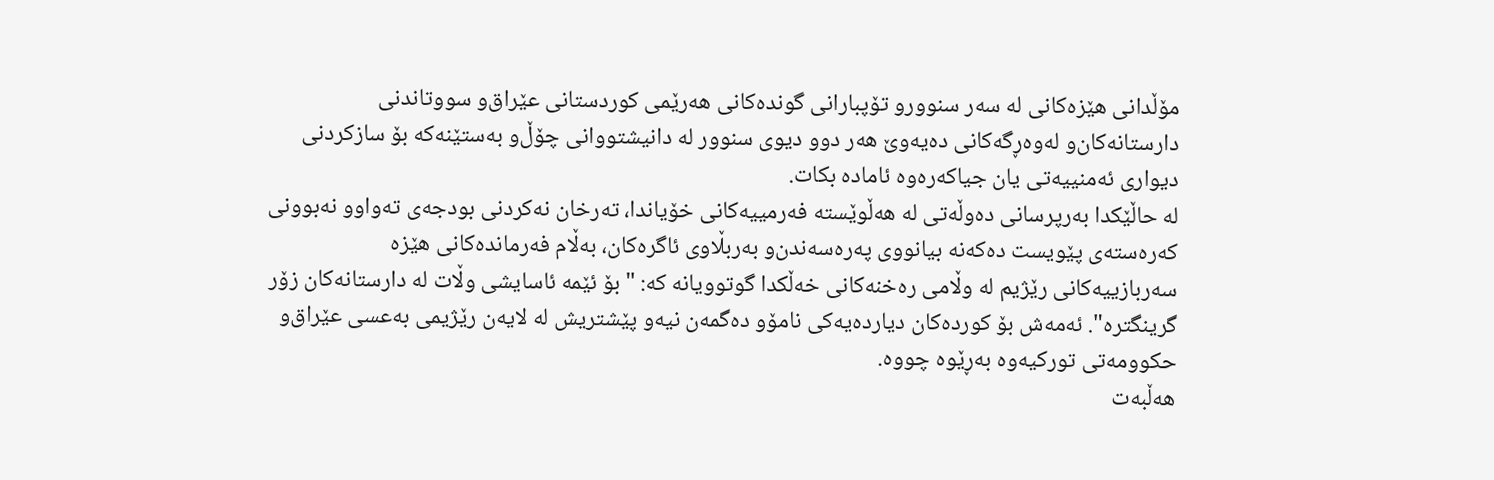مۆڵدانی‌ هێزه‌كانی‌ له‌ سه‌ر سنوور‌و تۆپبارانی‌ گونده‌كانی‌ هه‌رێمی‌ كوردستانی‌ عێراق‌و سووتاندنی‌ دارستانه‌كان‌و له‌وه‌ڕگه‌كانی‌ ده‌یه‌وێ‌ هه‌ر دوو دیوی‌ سنوور له‌ دانیشتووانی‌ چۆڵ‌و به‌ستێنه‌كه‌ بۆ سازكردنی‌ دیواری‌ ئه‌منییه‌تی‌ یان جیاكه‌ره‌وه‌ ئاماده‌ بكات.
له‌ حاڵێكدا به‌رپرسانی‌ ده‌وڵه‌تی‌ له‌ هه‌ڵوێسته‌ فه‌رمییه‌كانی‌ خۆیاندا، ته‌رخان نه‌كردنی‌ بودجه‌ی‌ ته‌واو‌و نه‌بوونی‌ كه‌ره‌سته‌ی‌ پێویست ده‌كه‌نه‌ بیانووی‌ په‌ره‌سه‌ندن‌و به‌ربڵاوی‌ ئاگره‌كان، به‌ڵام فه‌رمانده‌كانی‌ هێزه‌ سه‌ربازییه‌كانی‌ رێژیم له‌ وڵامی‌ ره‌خنه‌كانی‌ خه‌ڵكدا گوتوویانه‌ كه‌: "بۆ ئێمه‌ ئاسایشی‌ وڵات له‌ دارستانه‌كان زۆر گرینگتره‌". ئه‌مه‌ش بۆ كورده‌كان دیارده‌یه‌كی‌ نامۆ‌و ده‌گمه‌ن نیه‌‌و پێشتریش له‌ لایه‌ن رێژیمی‌ به‌عسی‌ عێراق‌و حكوومه‌تی‌ توركیه‌وه‌ به‌ڕێوه‌ چووه‌.
هه‌ڵبه‌ت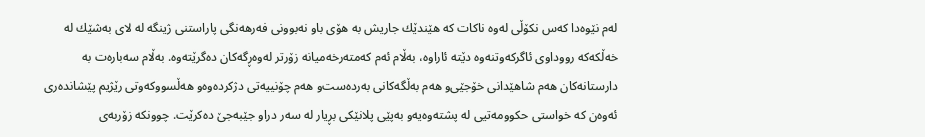له‌م نێوه‌دا كه‌س نكۆڵی‌ له‌وه‌ ناكات كه‌ هێندێك جاریش به‌ هۆی‌ باو نه‌بوونی‌ فه‌رهه‌نگی‌ پاراستنی‌ ژینگه‌ له‌ لای‌ به‌شێك له‌ خه‌ڵكه‌كه‌ رووداوی‌ ئاگركه‌وتنه‌وه‌ دێته‌ ئاراوه‌، به‌ڵام ئه‌م كه‌مته‌رخه‌میانه‌ زۆرتر له‌وه‌ڕگه‌كان ده‌گرێته‌وه‌. به‌ڵام سه‌باره‌ت به‌ دارستانه‌كان هه‌م شاهێدانی‌ خۆجێی‌‌و هه‌م به‌ڵگه‌كانی‌ به‌رده‌ست‌و هه‌م چۆنییه‌تی‌ دژكرده‌وه‌‌و هه‌ڵسووكه‌وتی‌ رێژیم پێشانده‌ری‌ ئه‌وه‌ن كه‌ خواستی‌ حكوومه‌تیی‌ له‌ پشته‌وه‌یه‌‌و به‌پێی‌ پلانێكی‌ بڕیار له‌ سه‌ر دراو جێبه‌جێ‌ ده‌كرێت. چوونكه‌ زۆربه‌ی‌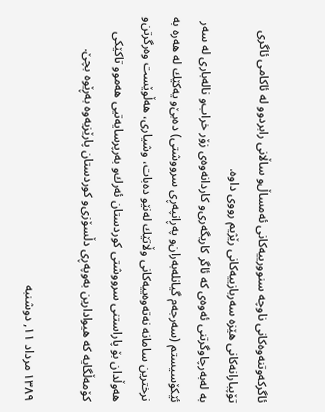ئاگركه‌وتنه‌وه‌كانی‌ ناوچه‌ سنوورییه‌كانی‌ ئه‌مساڵ‌و ساڵانی‌ رابردوو له‌ ئاكامی‌ ئاگری‌ تۆپبارانه‌كانی‌ هێزه‌ سه‌ربازییه‌كانی‌ رێژیم رووی‌ داوه‌.
به‌ له‌به‌رچاوگرتنی‌ ئه‌وه‌ی‌ كه‌ ئاگر كاریگه‌ری‌‌و كاردانه‌وه‌ی‌ زۆر خراب‌و ناله‌باری‌ له‌ سه‌ر ئێكۆسیستم (سه‌رجه‌م گیانله‌به‌ران‌و په‌ڕانپه‌ڕی‌ سرووشتی‌) ده‌بێ‌‌و یه‌كێك له‌ هه‌ره‌ به‌ نرخترین سامانه‌ نه‌ته‌وه‌ییه‌كانی‌ وڵاتێك له‌نێو ده‌بات، وشیاری‌، هه‌ڵوێست وه‌رگرتن‌و هه‌وڵدان بۆ پاراستنی‌ سرووشتی‌ كوردستان ئه‌رك‌و به‌رپرسایه‌تیی‌ هه‌موو تاكێكی‌ كۆمه‌ڵگایه‌ كه‌ هیوادارین به‌وپه‌ڕی‌ دڵسۆزی‌‌و كوردستان پارێزیه‌وه‌ به‌ڕێوه‌ بچێ‌.

۱۳۸۹ مرداد ۱۱, دوشنبه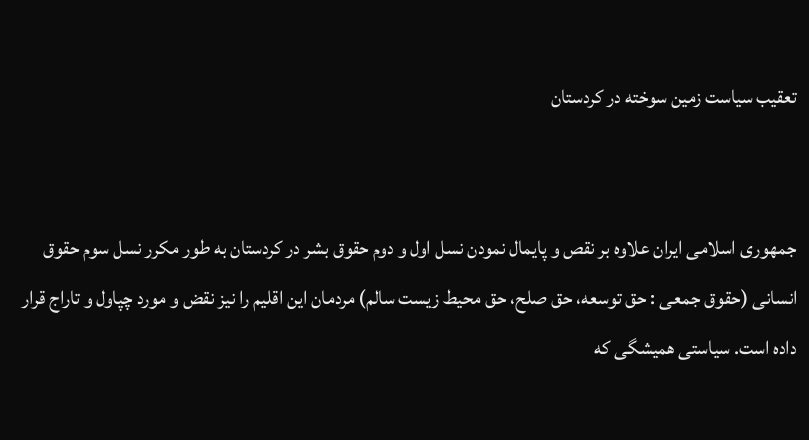تعقیب سیاست زمین سوخته در کردستان


جمهوری اسلامی ایران علاوه بر نقص و پایمال نمودن نسل اول و دوم حقوق بشر در کردستان به طور مکرر نسل سوم حقوق انسانی (حقوق جمعی : حق توسعه، حق صلح، حق محیط زیست سالم) مردمان این اقلیم را نیز نقض و مورد چپاول و تاراج قرار داده است. سیاستی همیشگی که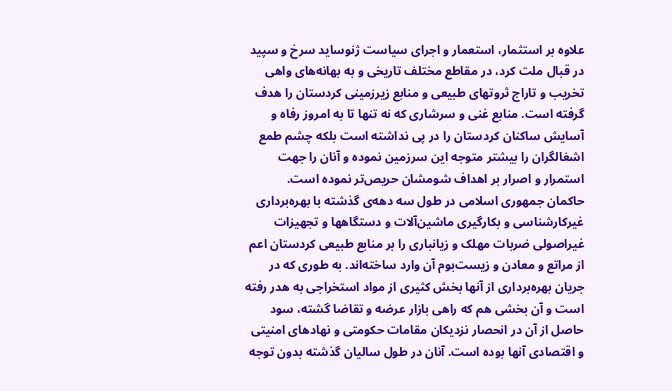علاوه بر استثمار، استعمار و اجرای سیاست ژنوساید سرخ و سپید در قبال ملت کرد، در مقاطع مختلف تاریخی و به بهانه‌های واهی تخریب و تاراج ثروتهای طبیعی و منابع زیرزمینی کردستان را هدف گرفته است. منابع غنی و سرشاری که نه تنها تا به امروز رفاه و آسایش ساکنان کردستان را در پی نداشته است بلکه چشم طمع اشغالگران را بیشتر متوجه این سرزمین نموده و آنان را جهت استمرار و اصرار بر اهداف شومشان حریص‌تر نموده است.
حاکمان جمهوری اسلامی در طول سه دهه‌ی گذشته با بهره‌برداری غیرکارشناسی و بکارگیری ماشین‌آلات و دستگاهها و تجهیزات غیراصولی ضربات مهلک و زیانباری را بر منابع طبیعی کردستان اعم از مراتع و معادن و زیست‌بوم آن وارد ساخته‌اند. به طوری که در جریان بهره‌برداری از آنها بخش کثیری از مواد استخراجی به هدر رفته است و آن بخشی هم که راهی بازار عرضه و تقاضا گشته، سود حاصل از آن در انحصار نزدیکان مقامات حکومتی و نهادهای امنیتی و اقتصادی آنها بوده است. آنان در طول سالیان گذشته بدون توجه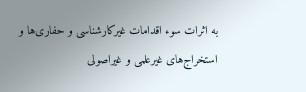به اثرات سوء اقدامات غیرکارشناسی و حفاری‌ها و استخراج‌های غیرعلمی و غیراصولی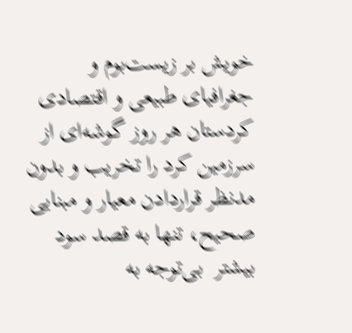خویش بر زیست‌بوم و جغرافیای طبیعی و اقتصادی کردستان هر روز گوشه‌ای از سرزمین کرد را تخریب و بدون مدنظر قراردادن معیار و مبنایی صحیح، تنها به قصد سود بیشتر  بی‌توجه به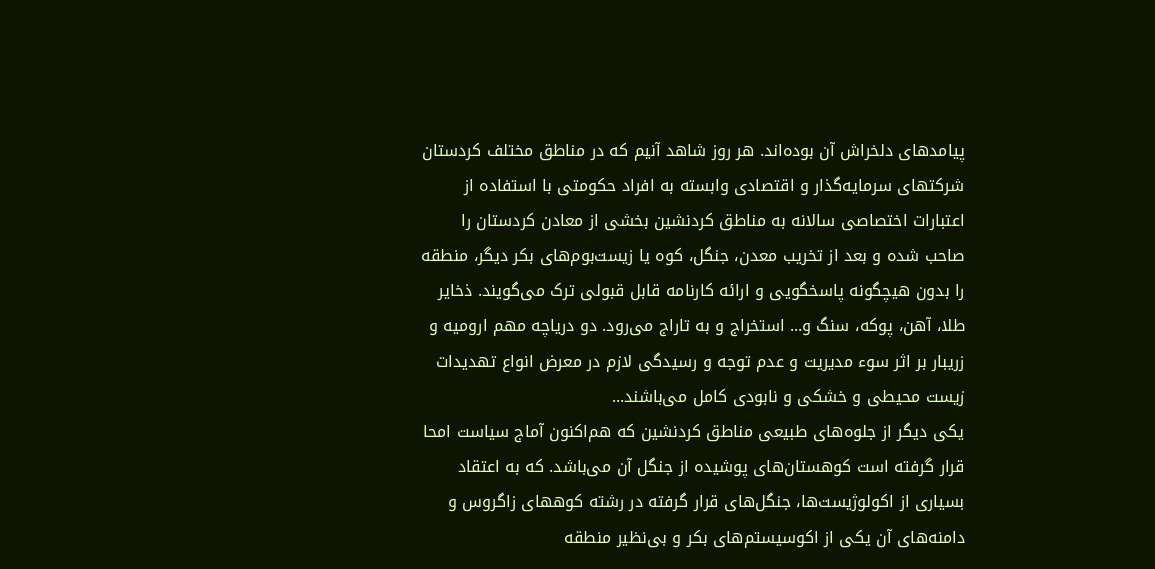پیامدهای دلخراش آن بوده‌اند. هر روز شاهد آنیم که در مناطق مختلف کردستان شرکتهای سرمایه‌گذار و اقتصادی وابسته به افراد حکومتی با استفاده از اعتبارات اختصاصی سالانه به مناطق کردنشین بخشی از معادن کردستان را صاحب شده و بعد از تخریب معدن، جنگل، کوه یا زیست‌بوم‌های بکر دیگر، منطقه را بدون هیچگونه پاسخگویی و ارائه کارنامه قابل قبولی ترک می‌گویند. ذخایر طلا، آهن، پوکه، سنگ و... استخراج و به تاراج می‌رود. دو دریاچه مهم ارومیه و زریبار بر اثر سوء مدیریت و عدم توجه و رسیدگی لازم در معرض انواع تهدیدات زیست محیطی و خشکی و نابودی کامل می‌باشند...
یکی دیگر از جلوه‌های طبیعی مناطق کردنشین که هم‌اکنون آماج سیاست امحا قرار گرفته است کوهستان‌های پوشیده از جنگل آن می‌باشد. که به اعتقاد بسیاری از اکولوژیست‌ها، جنگل‌های قرار گرفته در رشته کوههای زاگروس و دامنه‌های آن یکی از اکوسیستم‌های بکر و بی‌نظیر منطقه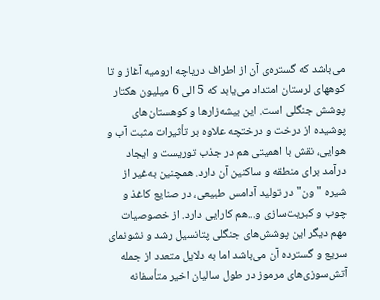می‌باشد که گستره‌ی آن از اطراف دریاچه ارومیه آغاز و تا کوههای لرستان امتداد می‌یابد که 5 الی 6 میلیون هکتار پوشش جنگلی است. این بیشه‌زارها و کوهستان‌های پوشیده از درخت و درختچه علاوه بر تأثیرات مثبت آب و هوایی، نقش با اهمیتی هم در جذب توریست و ایجاد درآمد برای منطقه و ساکنین آن دارد. همچنین به‌غیر از شیره "ون" در تولید آدامس طبیعی، در صنایع کاغذ و چوب و کبریت‌سازی و...هم کارایی دارد. از خصوصیات مهم دیگر این پوشش‌های جنگلی پتانسیل رشد و نشونمای سریع و گسترده آن می‌باشد اما به دلایل متعدد از جمله آتش‌سوزی‌های مرموز در طول سالیان اخیر متأسفانه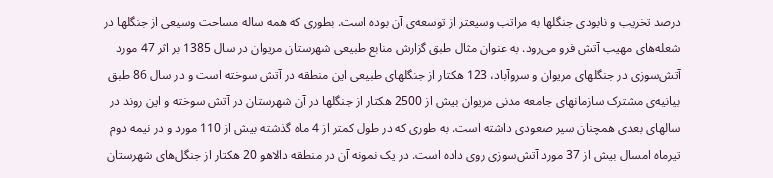درصد تخریب و نابودی جنگلها به مراتب وسیعتر از توسعه‌ی آن بوده است. بطوری که همه ساله مساحت وسیعی از جنگلها در شعله‌های مهیب آتش فرو می‌رود. به عنوان مثال طبق گزارش منابع طبیعی شهرستان مریوان در سال 1385 بر اثر 47 مورد آتش‌سوزی در جنگلهای مریوان و سروآباد، 123 هکتار از جنگلهای طبیعی این منطقه در آتش سوخته است و در سال 86 طبق بیانیه‌ی مشترک سازمانهای جامعه مدنی مریوان بیش از 2500 هکتار از جنگلها در آن شهرستان در آتش سوخته و این روند در سالهای بعدی همچنان سیر صعودی داشته است. به طوری که در طول کمتر از 4 ماه گذشته بیش از 110 مورد و در نیمه دوم تیرماه امسال بیش از 37 مورد آتش‌سوزی روی داده است. در یک نمونه آن در منطقه دالاهو 20 هکتار از جنگل‌های شهرستان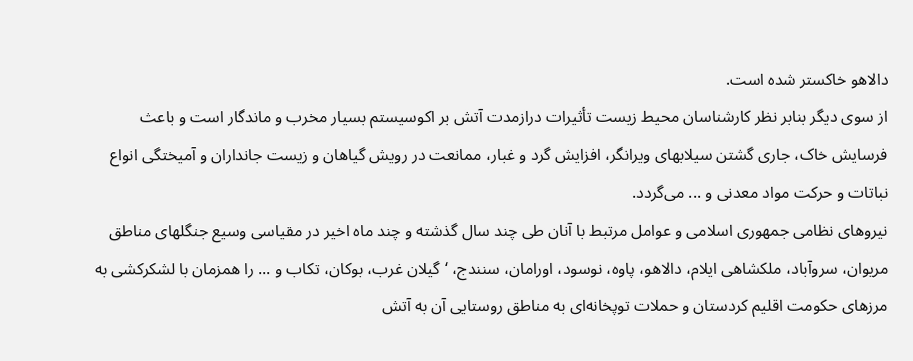دالاهو خاکستر شده است.
از سوی دیگر بنابر نظر کارشناسان محیط زیست تأثیرات درازمدت آتش بر اکوسیستم بسیار مخرب و ماندگار است و باعث فرسایش خاک، جاری گشتن سیلابهای ویرانگر، افزایش گرد و غبار، ممانعت در رویش گیاهان و زیست جانداران و آمیختگی انواع نباتات و حرکت مواد معدنی و ... می‌گردد.
نیروهای نظامی جمهوری اسلامی و عوامل مرتبط با آنان طی چند سال گذشته و چند ماه اخیر در مقیاسی وسیع جنگلهای مناطق مریوان، سروآباد، ملکشاهی ایلام، دالاهو، پاوه، نوسود، اورامان، سنندج، ‘گیلان غرب، بوکان، تکاب و ... را همزمان با لشکرکشی به مرزهای حکومت اقلیم کردستان و حملات توپخانه‌ای به مناطق روستایی آن به آتش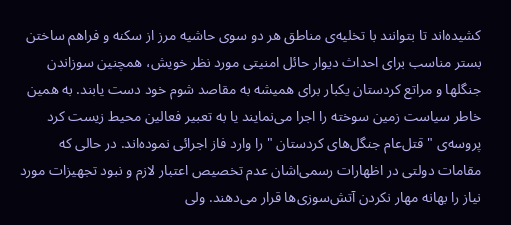کشیده‌اند تا بتوانند با تخلیه‌ی مناطق هر دو سوی حاشیه مرز از سکنه و فراهم ساختن بستر مناسب برای احداث دیوار حائل امنیتی مورد نظر خویش، همچنین سوزاندن جنگلها و مراتع کردستان یکبار برای همیشه به مقاصد شوم خود دست یابند. به همین خاطر سیاست زمین سوخته را اجرا می‌نمایند یا به تعبیر فعالین محیط زیست کرد پروسه‌ی " قتل‌عام جنگل‌های کردستان " را وارد فاز اجرائی نموده‌اند. در حالی که مقامات دولتی در اظهارات رسمی‌اشان عدم تخصیص اعتبار لازم و نبود تجهیزات مورد نیاز را بهانه مهار نکردن آتش‌سوزی‌ها قرار می‌دهند. ولی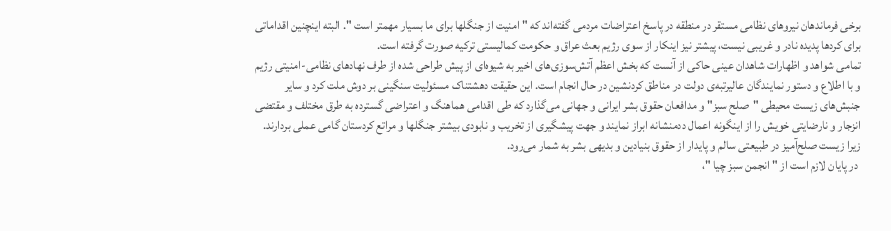برخی فرماندهان نیروهای نظامی مستقر در منطقه در پاسخ اعتراضات مردمی گفته‌اند که " امنیت از جنگلها برای ما بسیار مهمتر است ". البته اینچنین اقداماتی برای کردها پدیده نادر و غریبی نیست، پیشتر نیز اینکار از سوی رژیم بعث عراق و حکومت کمالیستی ترکیه صورت گرفته است.
تمامی شواهد و اظهارات شاهدان عینی حاکی از آنست که بخش اعظم آتش‌سوزی‌های اخیر به شیوه‌ای از پیش طراحی شده از طرف نهادهای نظامی-امنیتی رژیم و با اطلاع و دستور نمایندگان عالیرتبه‌ی دولت در مناطق کردنشین در حال انجام است. این حقیقت دهشتناک مسئولیت سنگینی بر دوش ملت کرد و سایر جنبش‌های زیست محیطی "صلح سبز" و مدافعان حقوق بشر ایرانی و جهانی می‌گذارد که طی اقدامی هماهنگ و اعتراضی گسترده به طرق مختلف و مقتضی انزجار و نارضایتی خویش را از اینگونه اعمال ددمنشانه ابراز نمایند و جهت پیشگیری از تخریب و نابودی بیشتر جنگلها و مراتع کردستان گامی عملی بردارند. زیرا زیست صلح‌آمیز در طبیعتی سالم و پایدار از حقوق بنیادین و بدیهی بشر به شمار می‌رود.
 در پایان لازم است از " انجمن سبز چیا "،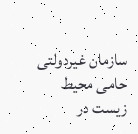سازمان غیردولتی حامی محیط‌‌ زیست در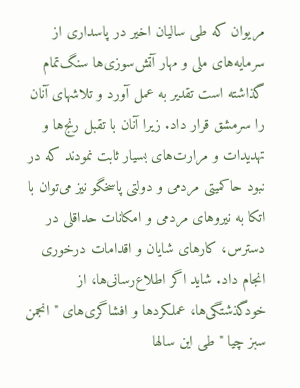مریوان که طی سالیان اخیر در پاسداری از سرمایه‌های ملی و مهار آتش‌سوزی‌ها سنگ‌تمام گذاشته است تقدیر به عمل آورد و تلاشهای آنان را سرمشق قرار داد. زیرا آنان با تقبل رنج‌ها و تهدیدات و مرارت‌های بسیار ثابت نمودند که در نبود حاکمیتی مردمی و دولتی پاسخگو نیز می‌توان با اتکا به نیروهای مردمی و امکانات حداقلی در دسترس، کارهای شایان و اقدامات درخوری انجام داد. شاید اگر اطلاع‌رسانی‌ها، از خودگذشتگی‌ها، عملکردها و افشاگری‌های " انجمن سبز چیا " طی این سالها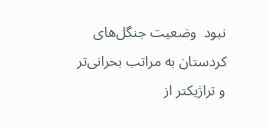نبود  وضعیت جنگل‌های کردستان به مراتب بحرانی‌تر و تراژیکتر از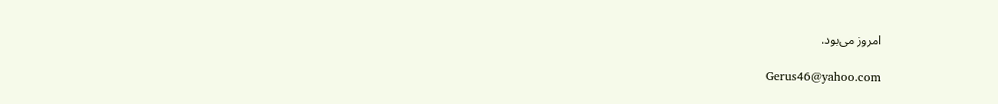امروز می‌بود.

Gerus46@yahoo.com